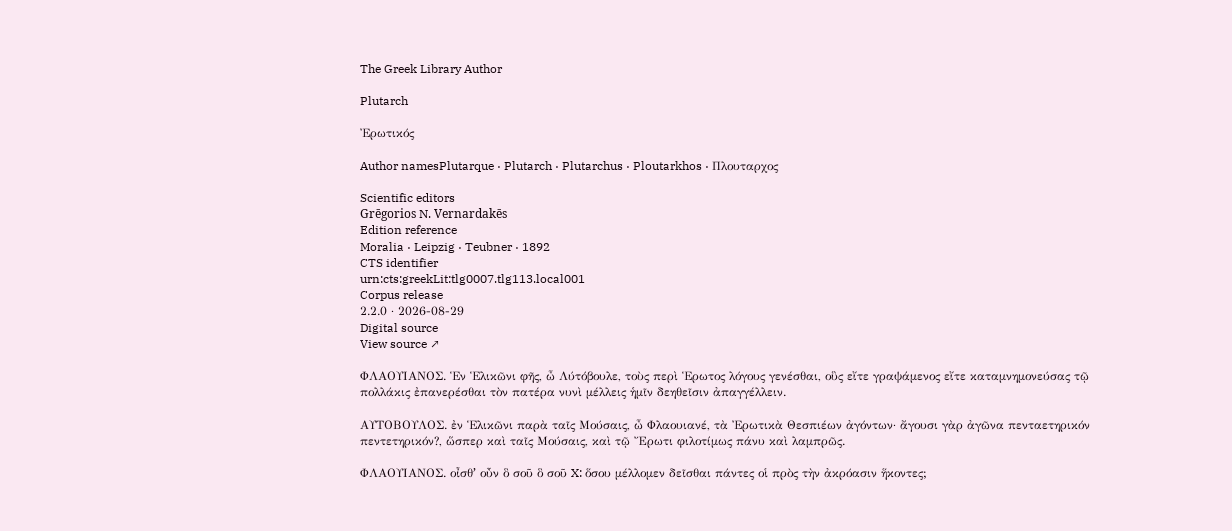The Greek Library Author

Plutarch

Ἐρωτικός

Author namesPlutarque · Plutarch · Plutarchus · Ploutarkhos · Πλουταρχος

Scientific editors
Grēgorios N. Vernardakēs
Edition reference
Moralia · Leipzig · Teubner · 1892
CTS identifier
urn:cts:greekLit:tlg0007.tlg113.local001
Corpus release
2.2.0 · 2026-08-29
Digital source
View source ↗

ΦΛΑΟΥΙΑΝΟΣ. Ἑν Ἑλικῶνι φῆς, ὦ Λύτόβουλε, τοὺς περὶ Ἑρωτος λόγους γενέσθαι, οὓς εἴτε γραψάμενος εἴτε καταμνημονεύσας τῷ πολλάκις ἐπανερέσθαι τὸν πατέρα νυνὶ μέλλεις ἡμῖν δεηθεῖσιν ἀπαγγέλλειν.

ΑΥΤΟΒΟΥΛΟΣ. ἐν Ἑλικῶνι παρὰ ταῖς Μούσαις, ὦ Φλαουιανέ, τὰ Ἐρωτικὰ Θεσπιέων ἀγόντων· ἄγουσι γὰρ ἀγῶνα πενταετηρικόν πεντετηρικόν?, ὥσπερ καὶ ταῖς Μούσαις, καὶ τῷ Ἔρωτι φιλοτίμως πάνυ καὶ λαμπρῶς.

ΦΛΑΟΥΙΑΝΟΣ. οἶσθʼ οὖν ὃ σοῦ ὃ σοῦ X: ὅσου μέλλομεν δεῖσθαι πάντες οἱ πρὸς τὴν ἀκρόασιν ἥκοντες;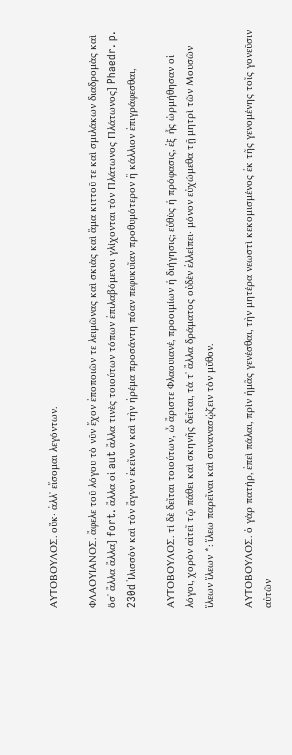ΑΥΤΟΒΟΥΛΟΣ. οὔκ· ἀλλʼ εἴσομαι λεγόντων.

ΦΛΑΟΥΙΑΝΟΣ. ἄφελε τοῦ λόγου τὸ νῦν ἔχον ἐποποιῶν τε λειμῶνας καὶ σκιὰς καὶ ἅμα κιττοῦ τε καὶ σμιλάκων διαδρομὰς καὶ ὅσʼ ἄλλα ἄλλα] fort. ἄλλα οἱ aut ἄλλα τινὲς τοιούτων τόπων ἐπιλαβόμενοι γλίχονται τὸν Πλάτωνος Πλάτωνος] Phaedr. p. 230d Ἰλισσὸν καὶ τὸν ἄγνον ἐκεῖνον καὶ τὴν ἠρέμα προσάντη πόαν πεφυκυῖαν προθυμότερον ἢ κάλλιον ἐπιγράφεσθαι,

ΑΥΤΟΒΟΥΛΟΣ. τί δὲ δεῖται τοιούτων, ὦ ἄριστε Φλαουιανέ, προοιμίων ἡ διήγησις; εὐθὺς ἡ πρόφασις, ἐξ ἧς ὡρμήθησαν οἱ λόγοι, χορὸν αἰτεῖ τῷ πάθει καὶ σκηνῆς δεῖται, τὰ τʼ ἄλλα δράματος οὐδὲν ἐλλείπει· μόνον εὐχώμεθα τῇ μητρὶ τῶν Μουσῶν ἵλεων ἵλεων *: ἵλεω παρεῖναι καὶ συνανασῴζειν τὸν μῦθον.

ΑΥΤΟΒΟΥΛΟΣ. ὁ γὰρ πατήρ, ἐπεὶ πάλαι, πρὶν ἡμᾶς γενέσθαι, τὴν μητέρα νεωστὶ κεκομισμένος ἐκ τῆς γενομένης τοῖς γονεῦσιν αὐτῶν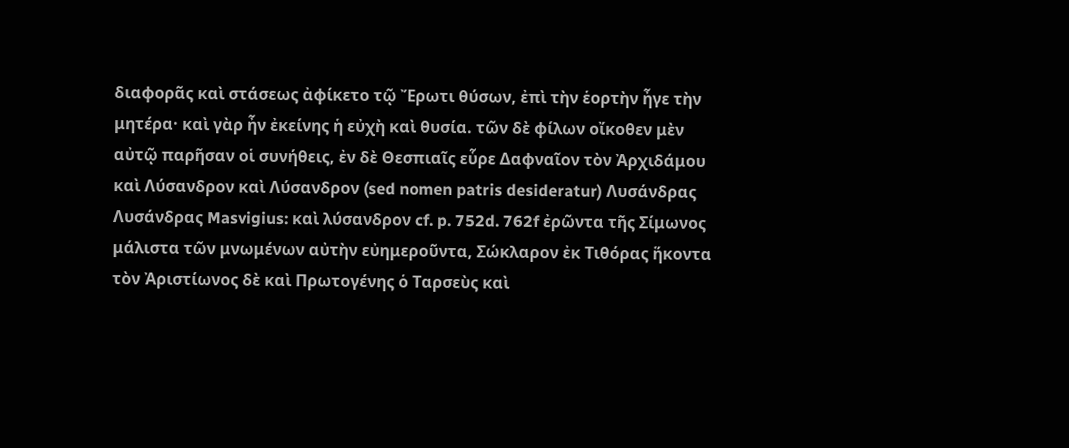διαφορᾶς καὶ στάσεως ἀφίκετο τῷ Ἔρωτι θύσων, ἐπὶ τὴν ἑορτὴν ἦγε τὴν μητέρα· καὶ γὰρ ἦν ἐκείνης ἡ εὐχὴ καὶ θυσία. τῶν δὲ φίλων οἴκοθεν μὲν αὐτῷ παρῆσαν οἱ συνήθεις, ἐν δὲ Θεσπιαῖς εὗρε Δαφναῖον τὸν Ἀρχιδάμου καὶ Λύσανδρον καὶ Λύσανδρον (sed nomen patris desideratur) Λυσάνδρας Λυσάνδρας Masvigius: καὶ λύσανδρον cf. p. 752d. 762f ἐρῶντα τῆς Σίμωνος μάλιστα τῶν μνωμένων αὐτὴν εὐημεροῦντα, Σώκλαρον ἐκ Τιθόρας ἥκοντα τὸν Ἀριστίωνος δὲ καὶ Πρωτογένης ὁ Ταρσεὺς καὶ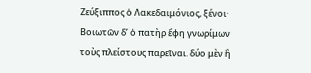Ζεύξιππος ὁ Λακεδαιμόνιος, ξένοι· Βοιωτῶν δʼ ὁ πατὴρ ἔφη γνωρίμων τοὺς πλείστους παρεῖναι. δύο μὲν ἢ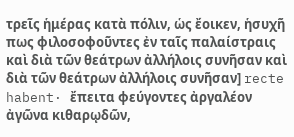τρεῖς ἡμέρας κατὰ πόλιν, ὡς ἔοικεν, ἡσυχῆ πως φιλοσοφοῦντες ἐν ταῖς παλαίστραις καὶ διὰ τῶν θεάτρων ἀλλήλοις συνῆσαν καὶ διὰ τῶν θεάτρων ἀλλήλοις συνῆσαν] recte habent· ἔπειτα φεύγοντες ἀργαλέον ἀγῶνα κιθαρῳδῶν,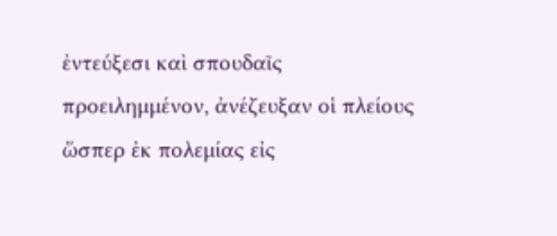ἐντεύξεσι καὶ σπουδαῖς προειλημμένον, ἀνέζευξαν οἱ πλείους ὥσπερ ἐκ πολεμίας εἰς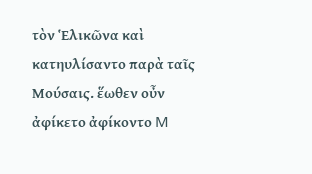τὸν Ἑλικῶνα καὶ κατηυλίσαντο παρὰ ταῖς Μούσαις. ἕωθεν οὖν ἀφίκετο ἀφίκοντο M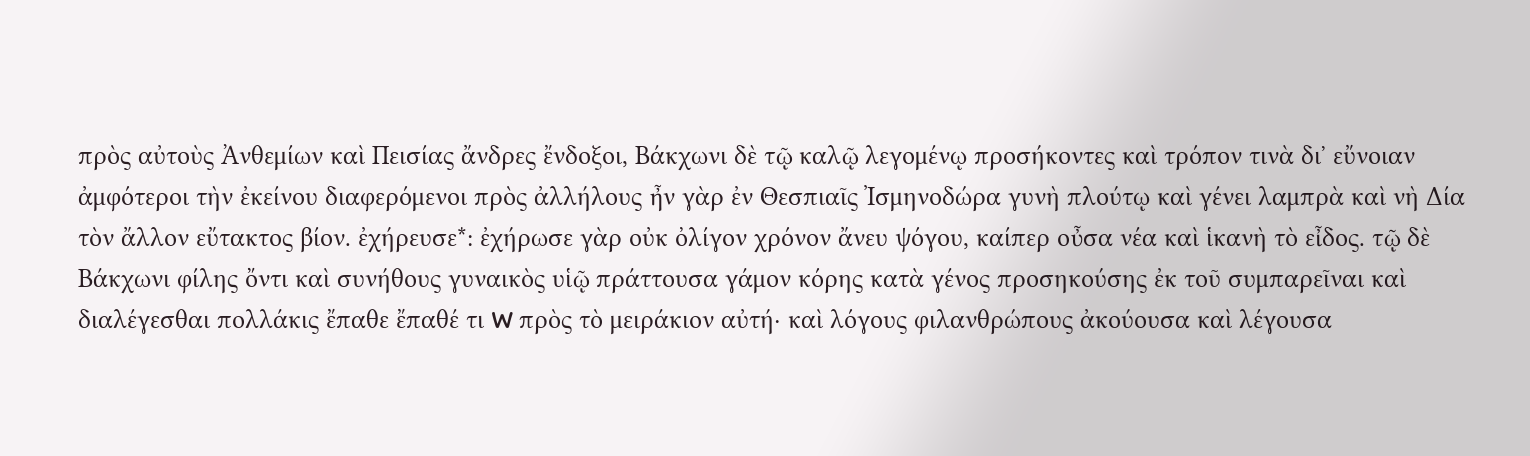πρὸς αὐτοὺς Ἀνθεμίων καὶ Πεισίας ἄνδρες ἔνδοξοι, Βάκχωνι δὲ τῷ καλῷ λεγομένῳ προσήκοντες καὶ τρόπον τινὰ διʼ εὔνοιαν ἀμφότεροι τὴν ἐκείνου διαφερόμενοι πρὸς ἀλλήλους ἦν γὰρ ἐν Θεσπιαῖς Ἰσμηνοδώρα γυνὴ πλούτῳ καὶ γένει λαμπρὰ καὶ νὴ Δία τὸν ἄλλον εὔτακτος βίον. ἐχήρευσε*: ἐχήρωσε γὰρ οὐκ ὀλίγον χρόνον ἄνευ ψόγου, καίπερ οὖσα νέα καὶ ἱκανὴ τὸ εἶδος. τῷ δὲ Βάκχωνι φίλης ὄντι καὶ συνήθους γυναικὸς υἱῷ πράττουσα γάμον κόρης κατὰ γένος προσηκούσης ἐκ τοῦ συμπαρεῖναι καὶ διαλέγεσθαι πολλάκις ἔπαθε ἔπαθέ τι W πρὸς τὸ μειράκιον αὐτή· καὶ λόγους φιλανθρώπους ἀκούουσα καὶ λέγουσα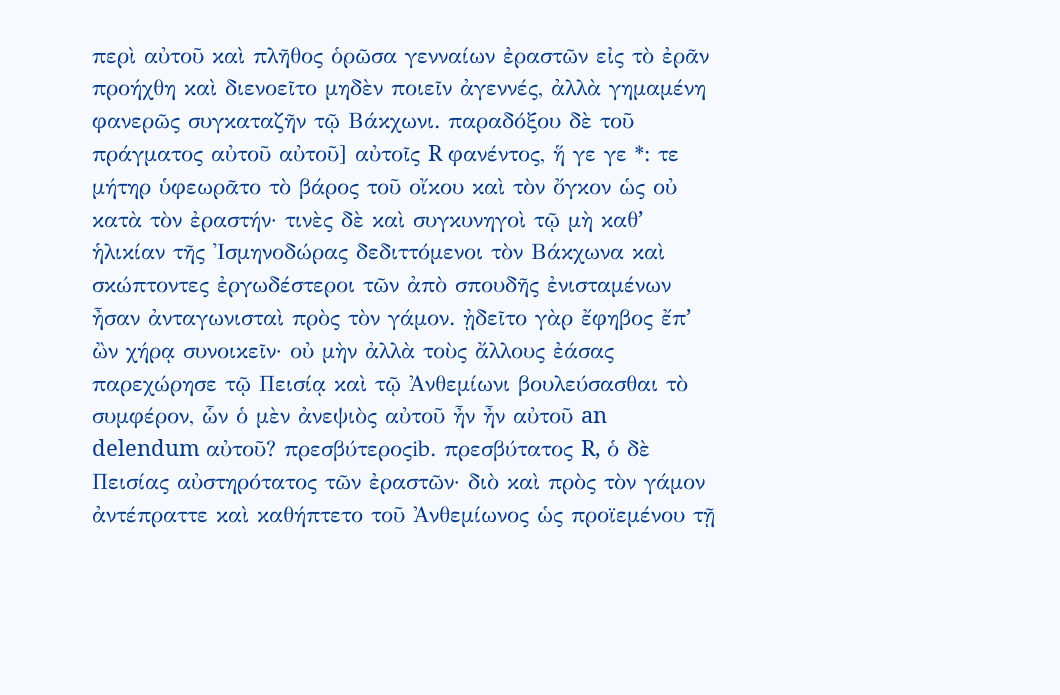περὶ αὐτοῦ καὶ πλῆθος ὁρῶσα γενναίων ἐραστῶν εἰς τὸ ἐρᾶν προήχθη καὶ διενοεῖτο μηδὲν ποιεῖν ἀγεννές, ἀλλὰ γημαμένη φανερῶς συγκαταζῆν τῷ Βάκχωνι. παραδόξου δὲ τοῦ πράγματος αὐτοῦ αὐτοῦ] αὐτοῖς R φανέντος, ἥ γε γε *: τε μήτηρ ὑφεωρᾶτο τὸ βάρος τοῦ οἴκου καὶ τὸν ὄγκον ὡς οὐ κατὰ τὸν ἐραστήν· τινὲς δὲ καὶ συγκυνηγοὶ τῷ μὴ καθʼ ἡλικίαν τῆς Ἰσμηνοδώρας δεδιττόμενοι τὸν Βάκχωνα καὶ σκώπτοντες ἐργωδέστεροι τῶν ἀπὸ σπουδῆς ἐνισταμένων ἦσαν ἀνταγωνισταὶ πρὸς τὸν γάμον. ᾐδεῖτο γὰρ ἔφηβος ἔπʼ ὢν χήρᾳ συνοικεῖν· οὐ μὴν ἀλλὰ τοὺς ἄλλους ἐάσας παρεχώρησε τῷ Πεισίᾳ καὶ τῷ Ἀνθεμίωνι βουλεύσασθαι τὸ συμφέρον, ὧν ὁ μὲν ἀνεψιὸς αὐτοῦ ἦν ἦν αὐτοῦ an delendum αὐτοῦ? πρεσβύτεροςib. πρεσβύτατος R, ὁ δὲ Πεισίας αὐστηρότατος τῶν ἐραστῶν· διὸ καὶ πρὸς τὸν γάμον ἀντέπραττε καὶ καθήπτετο τοῦ Ἀνθεμίωνος ὡς προϊεμένου τῇ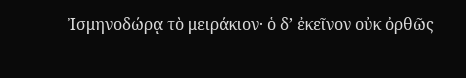Ἰσμηνοδώρᾳ τὸ μειράκιον· ὁ δʼ ἐκεῖνον οὐκ ὀρθῶς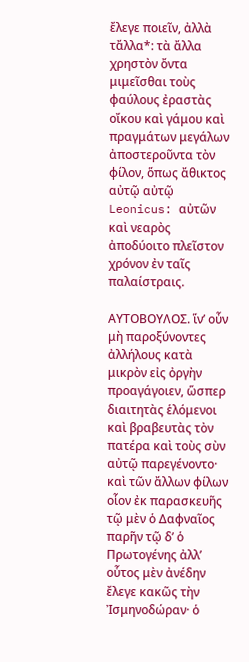ἔλεγε ποιεῖν, ἀλλὰ τἄλλα*: τὰ ἄλλα χρηστὸν ὄντα μιμεῖσθαι τοὺς φαύλους ἐραστὰς οἴκου καὶ γάμου καὶ πραγμάτων μεγάλων ἀποστεροῦντα τὸν φίλον, ὅπως ἄθικτος αὐτῷ αὐτῷ Leonicus: αὐτῶν καὶ νεαρὸς ἀποδύοιτο πλεῖστον χρόνον ἐν ταῖς παλαίστραις.

ΑΥΤΟΒΟΥΛΟΣ. ἵνʼ οὖν μὴ παροξύνοντες ἀλλήλους κατὰ μικρὸν εἰς ὀργὴν προαγάγοιεν, ὥσπερ διαιτητὰς ἑλόμενοι καὶ βραβευτὰς τὸν πατέρα καὶ τοὺς σὺν αὐτῷ παρεγένοντο· καὶ τῶν ἄλλων φίλων οἷον ἐκ παρασκευῆς τῷ μὲν ὁ Δαφναῖος παρῆν τῷ δʼ ὁ Πρωτογένης ἀλλʼ οὗτος μὲν ἀνέδην ἔλεγε κακῶς τὴν Ἰσμηνοδώραν· ὁ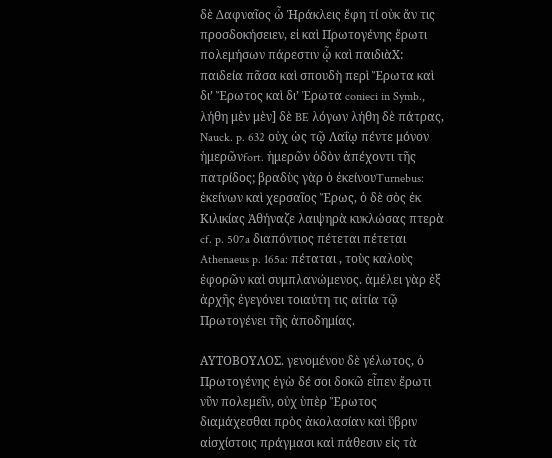δὲ Δαφναῖος ὦ Ἡράκλεις ἔφη τί οὐκ ἄν τις προσδοκήσειεν, εἰ καὶ Πρωτογένης ἔρωτι πολεμήσων πάρεστιν ᾧ καὶ παιδιὰX: παιδεία πᾶσα καὶ σπουδὴ περὶ Ἔρωτα καὶ διʼ Ἔρωτος καὶ δι’ Ἐρωτα conieci in Symb., λήθη μὲν μὲν] δὲ BE λόγων λήθη δὲ πάτρας, Nauck. p. 632 οὐχ ὡς τῷ Λαΐῳ πέντε μόνον ἡμερῶνfort. ἡμερῶν ὁδὸν ἀπέχοντι τῆς πατρίδος; βραδὺς γὰρ ὁ ἐκείνουTurnebus: ἐκείνων καὶ χερσαῖος Ἔρως, ὁ δὲ σὸς ἐκ Κιλικίας Ἀθήναζε λαιψηρὰ κυκλώσας πτερὰ cf. p. 507a διαπόντιος πέτεται πέτεται Athenaeus p. 165a: πέταται , τοὺς καλοὺς ἐφορῶν καὶ συμπλανώμενος. ἀμέλει γὰρ ἐξ ἀρχῆς ἐγεγόνει τοιαύτη τις αἰτία τῷ Πρωτογένει τῆς ἀποδημίας.

ΑΥΤΟΒΟΥΛΟΣ. γενομένου δὲ γέλωτος, ὁ Πρωτογένης ἐγὼ δέ σοι δοκῶ εἶπεν ἔρωτι νῦν πολεμεῖν, οὐχ ὑπὲρ Ἔρωτος διαμάχεσθαι πρὸς ἀκολασίαν καὶ ὕβριν αἰσχίστοις πράγμασι καὶ πάθεσιν εἰς τὰ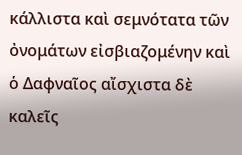κάλλιστα καὶ σεμνότατα τῶν ὀνομάτων εἰσβιαζομένην καὶ ὁ Δαφναῖος αἴσχιστα δὲ καλεῖς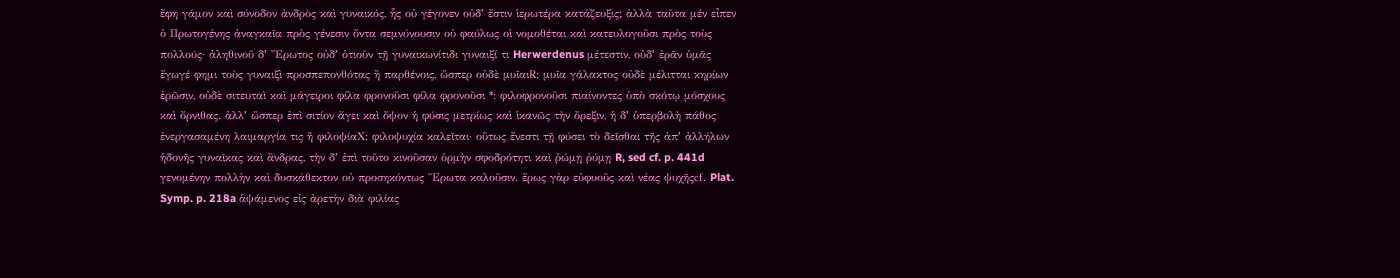ἔφη γάμον καὶ σύνοδον ἀνδρὸς καὶ γυναικός, ἧς οὐ γέγονεν οὐδʼ ἔστιν ἱερωτέρα κατάζευξις; ἀλλὰ ταῦτα μέν εἶπεν ὁ Πρωτογένης ἀναγκαῖα πρὸς γένεσιν ὄντα σεμνύνουσιν οὐ φαύλως οἱ νομοθέται καὶ κατευλογοῦσι πρὸς τοὺς πολλούς· ἀληθινοῦ δʼ Ἔρωτος οὐδʼ ὁτιοῦν τῇ γυναικωνίτιδι γυναιξί τι Herwerdenus μέτεστιν, οὐδʼ ἐρᾶν ὑμᾶς ἔγωγέ φημι τοὺς γυναιξὶ προσπεπονθότας ἢ παρθένοις, ὥσπερ οὐδὲ μυῖαιR: μυῖα γάλακτος οὐδὲ μέλιτται κηρίων ἐρῶσιν, οὐδὲ σιτευταὶ καὶ μάγειροι φίλα φρονοῦσι φίλα φρονοῦσι *: φιλοφρονοῦσι πιαίνοντες ὑπὸ σκότῳ μόσχους καὶ ὄρνιθας. ἀλλʼ ὥσπερ ἐπὶ σιτίον ἄγει καὶ ὄψον ἡ φύσις μετρίως καὶ ἱκανῶς τὴν ὄρεξιν, ἡ δʼ ὑπερβολὴ πάθος ἐνεργασαμένη λαιμαργία τις ἢ φιλοψίαX: φιλοψυχία καλεῖται· οὕτως ἔνεστι τῇ φύσει τὸ δεῖσθαι τῆς ἀπʼ ἀλλήλων ἡδονῆς γυναῖκας καὶ ἄνδρας, τὴν δʼ ἐπὶ τοῦτο κινοῦσαν ὁρμὴν σφοδρότητι καὶ ῥώμῃ ῥύμῃ R, sed cf. p. 441d γενομένην πολλὴν καὶ δυσκάθεκτον οὐ προσηκόντως Ἔρωτα καλοῦσιν. ἔρως γὰρ εὐφυοῦς καὶ νέας ψυχῆςcf. Plat. Symp. p. 218a ἁψάμενος εἰς ἀρετὴν διὰ φιλίας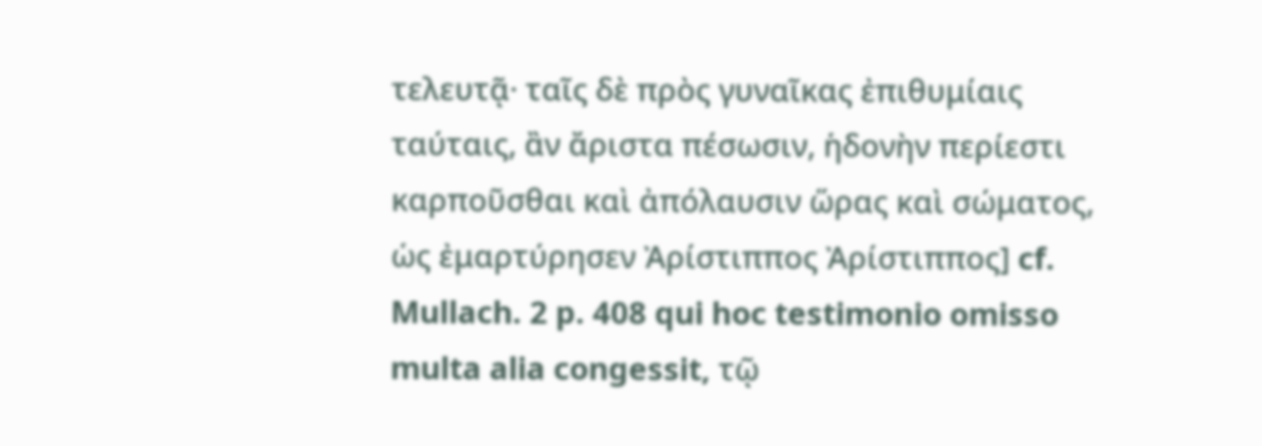τελευτᾷ· ταῖς δὲ πρὸς γυναῖκας ἐπιθυμίαις ταύταις, ἂν ἄριστα πέσωσιν, ἡδονὴν περίεστι καρποῦσθαι καὶ ἀπόλαυσιν ὥρας καὶ σώματος, ὡς ἐμαρτύρησεν Ἀρίστιππος Ἀρίστιππος] cf. Mullach. 2 p. 408 qui hoc testimonio omisso multa alia congessit, τῷ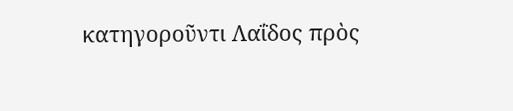κατηγοροῦντι Λαΐδος πρὸς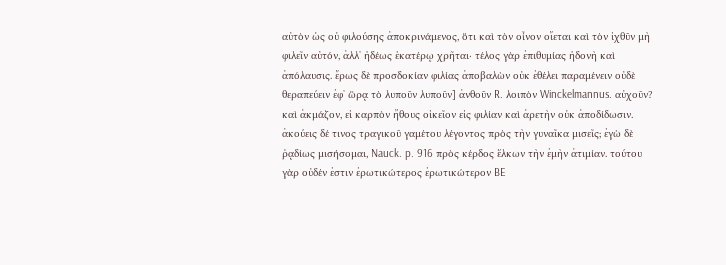αὐτὸν ὡς οὐ φιλούσης ἀποκρινάμενος, ὅτι καὶ τὸν οἶνον οἴεται καὶ τὸν ἰχθῦν μὴ φιλεῖν αὐτόν, ἀλλʼ ἡδέως ἑκατέρῳ χρῆται· τέλος γὰρ ἐπιθυμίας ἡδονὴ καὶ ἀπόλαυσις. ἔρως δὲ προσδοκίαν φιλίας ἀποβαλὼν οὐκ ἐθέλει παραμένειν οὐδὲ θεραπεύειν ἐφʼ ὥρᾳ τὸ λυποῦν λυποῦν] ἀνθοῦν R. λοιπὸν Winckelmannus. αὐχοῦν? καὶ ἀκμάζον, εἰ καρπὸν ἤθους οἰκεῖον εἰς φιλίαν καὶ ἀρετὴν οὐκ ἀποδίδωσιν. ἀκούεις δέ τινος τραγικοῦ γαμέτου λέγοντος πρὸς τὴν γυναῖκα μισεῖς; ἐγὼ δὲ ῥᾳδίως μισήσομαι, Nauck. p. 916 πρὸς κέρδος ἕλκων τὴν ἐμὴν ἀτιμίαν. τούτου γὰρ οὐδέν ἐστιν ἐρωτικώτερος ἐρωτικώτερον BE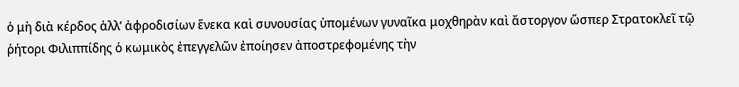ὁ μὴ διὰ κέρδος ἀλλʼ ἀφροδισίων ἕνεκα καὶ συνουσίας ὑπομένων γυναῖκα μοχθηρὰν καὶ ἄστοργον ὥσπερ Στρατοκλεῖ τῷ ῥήτορι Φιλιππίδης ὁ κωμικὸς ἐπεγγελῶν ἐποίησεν ἀποστρεφομένης τὴν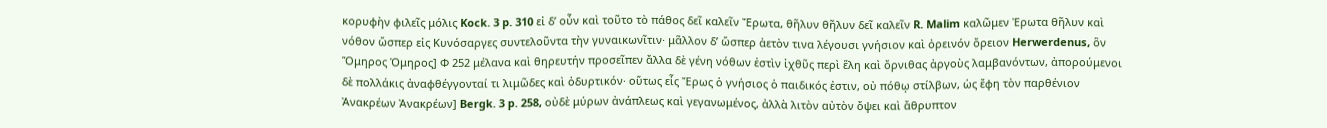κορυφὴν φιλεῖς μόλις Kock. 3 p. 310 εἰ δʼ οὖν καὶ τοῦτο τὸ πάθος δεῖ καλεῖν Ἔρωτα, θῆλυν θῆλυν δεῖ καλεῖν R. Malim καλῶμεν Ἐρωτα θῆλυν καὶ νόθον ὥσπερ εἰς Κυνόσαργες συντελοῦντα τὴν γυναικωνῖτιν· μᾶλλον δʼ ὥσπερ ἀετὸν τινα λέγουσι γνήσιον καὶ ὀρεινόν ὄρειον Herwerdenus, ὃν Ὅμηρος Ὁμηρος] Φ 252 μέλανα καὶ θηρευτήν προσεῖπεν ἄλλα δὲ γένη νόθων ἐστὶν ἰχθῦς περὶ ἕλη καὶ ὄρνιθας ἀργοὺς λαμβανόντων, ἀπορούμενοι δὲ πολλάκις ἀναφθέγγονταί τι λιμῶδες καὶ ὀδυρτικόν· οὕτως εἷς Ἔρως ὁ γνήσιος ὁ παιδικός ἐστιν, οὐ πόθῳ στίλβων, ὡς ἔφη τὸν παρθένιον Ἀνακρέων Ἀνακρέων] Bergk. 3 p. 258, οὐδὲ μύρων ἀνάπλεως καὶ γεγανωμένος, ἀλλὰ λιτὸν αὐτὸν ὄψει καὶ ἄθρυπτον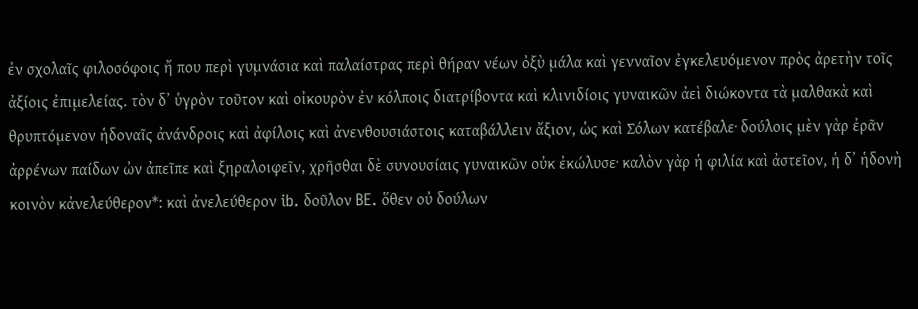ἐν σχολαῖς φιλοσόφοις ἤ που περὶ γυμνάσια καὶ παλαίστρας περὶ θήραν νέων ὀξὺ μάλα καὶ γενναῖον ἐγκελευόμενον πρὸς ἀρετὴν τοῖς ἀξίοις ἐπιμελείας. τὸν δʼ ὑγρὸν τοῦτον καὶ οἰκουρὸν ἐν κόλποις διατρίβοντα καὶ κλινιδίοις γυναικῶν ἀεὶ διώκοντα τὰ μαλθακὰ καὶ θρυπτόμενον ἡδοναῖς ἀνάνδροις καὶ ἀφίλοις καὶ ἀνενθουσιάστοις καταβάλλειν ἄξιον, ὡς καὶ Σόλων κατέβαλε· δούλοις μὲν γὰρ ἐρᾶν ἀρρένων παίδων ὠν ἀπεῖπε καὶ ξηραλοιφεῖν, χρῆσθαι δὲ συνουσίαις γυναικῶν οὐκ ἐκώλυσε· καλὸν γὰρ ἡ φιλία καὶ ἀστεῖον, ἡ δʼ ἡδονὴ κοινὸν κἀνελεύθερον*: καὶ ἀνελεύθερον ib. δοῦλον BE. ὅθεν οὐ δούλων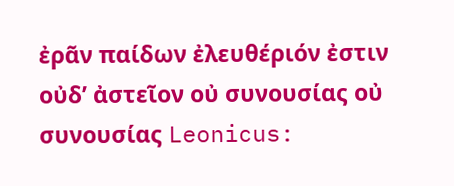ἐρᾶν παίδων ἐλευθέριόν ἐστιν οὐδʼ ἀστεῖον οὐ συνουσίας οὐ συνουσίας Leonicus: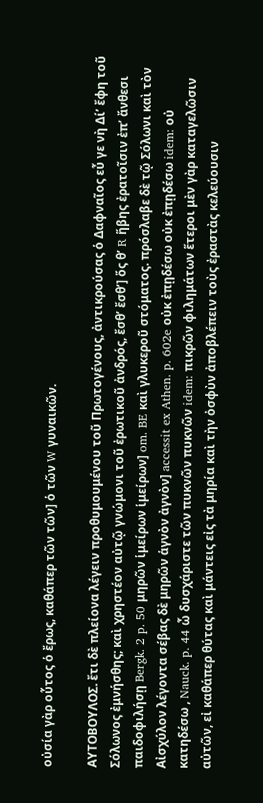οὐσία γὰρ οὗτος ὁ ἔρως, καθάπερ τῶν τῶν] ὁ τῶν W γυναικῶν.

ΑΥΤΟΒΟΥΛΟΣ. ἔτι δὲ πλείονα λέγειν προθυμουμένου τοῦ Πρωτογένους, ἀντικρούσας ὁ Δαφναῖος εὖ γε νὴ Δίʼ ἔφη τοῦ Σόλωνος ἐμνήσθης; καὶ χρηστέον αὐτῷ γνώμονι τοῦ ἐρωτικοῦ ἀνδρός, ἔσθʼ ἔσθʼ] ὅς θʼ R ἥβης ἐρατοῖσιν ἐπʼ ἄνθεσι παιδοφιλήσῃ Bergk. 2 p. 50 μηρῶν ἱμείρων ἱμείρων] om. BE καὶ γλυκεροῦ στόματος. πρόσλαβε δὲ τῷ Σόλωνι καὶ τὸν Αἰσχύλον λέγοντα σέβας δὲ μηρῶν ἁγνὸν ἀγνὸν] accessit ex Athen. p. 602e οὐκ ἐπῃδέσω οὐκ ἐπῃδέσω idem: οὐ κατηδέσω , Nauck. p. 44 ὦ δυσχάριστε τῶν πυκνῶν πυκνῶν idem: πικρῶν φιλημάτων ἕτεροι μὲν γὰρ καταγελῶσιν αὐτῶν, εἰ καθάπερ θύτας καὶ μάντεις εἰς τὰ μηρία καὶ τὴν ὀσφὺν ἀποβλέπειν τοὺς ἐραστὰς κελεύουσιν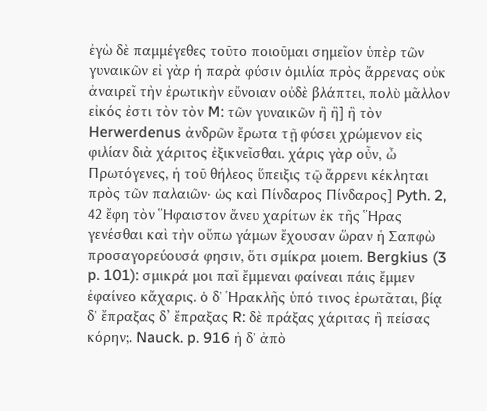ἐγὼ δὲ παμμέγεθες τοῦτο ποιοῦμαι σημεῖον ὑπὲρ τῶν γυναικῶν εἰ γὰρ ἡ παρὰ φύσιν ὁμιλία πρὸς ἄρρενας οὐκ ἀναιρεῖ τὴν ἐρωτικὴν εὔνοιαν οὐδὲ βλάπτει, πολὺ μᾶλλον εἰκός ἐστι τὸν τὸν M: τῶν γυναικῶν ἢ ἢ] ἢ τὸν Herwerdenus ἀνδρῶν ἔρωτα τῇ φύσει χρώμενον εἰς φιλίαν διὰ χάριτος ἐξικνεῖσθαι. χάρις γὰρ οὖν, ὦ Πρωτόγενες, ἡ τοῦ θήλεος ὕπειξις τῷ ἄρρενι κέκληται πρὸς τῶν παλαιῶν· ὡς καὶ Πίνδαρος Πίνδαρος] Pyth. 2, 42 ἔφη τὸν Ἥφαιστον ἄνευ χαρίτων ἐκ τῆς Ἥρας γενέσθαι καὶ τὴν οὔπω γάμων ἔχουσαν ὥραν ἡ Σαπφὼ προσαγορεύουσά φησιν, ὅτι σμίκρα μοιem. Bergkius (3 p. 101): σμικρά μοι παῖ ἔμμεναι φαίνεαι πάις ἔμμεν ἐφαίνεο κἄχαρις. ὁ δʼ Ἡρακλῆς ὑπό τινος ἐρωτᾶται, βίᾳ δʼ ἔπραξας δ’ ἔπραξας R: δὲ πράξας χάριτας ἢ πείσας κόρην;. Nauck. p. 916 ἡ δʼ ἀπὸ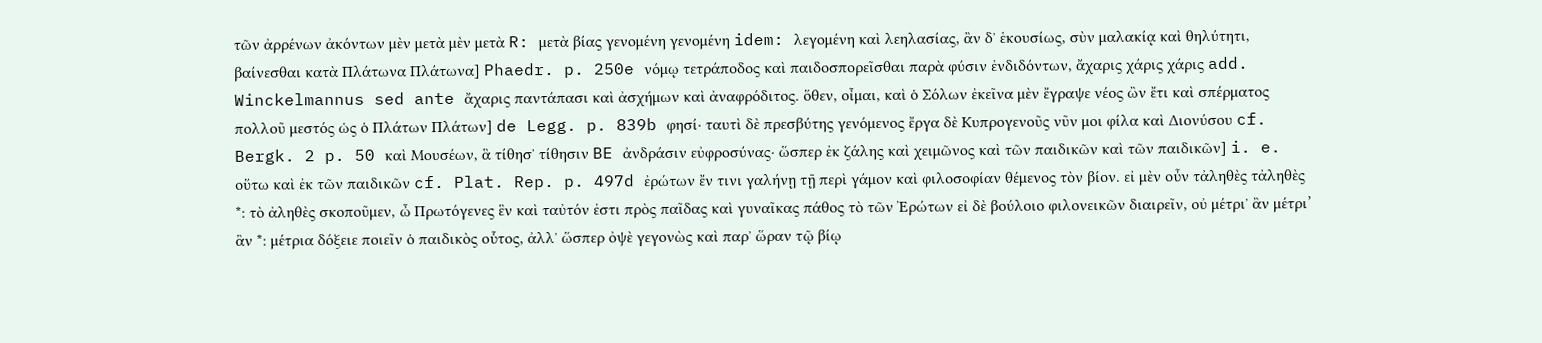τῶν ἀρρένων ἀκόντων μὲν μετὰ μὲν μετὰ R: μετὰ βίας γενομένη γενομένη idem: λεγομένη καὶ λεηλασίας, ἂν δʼ ἑκουσίως, σὺν μαλακίᾳ καὶ θηλύτητι, βαίνεσθαι κατὰ Πλάτωνα Πλάτωνα] Phaedr. p. 250e νόμῳ τετράποδος καὶ παιδοσπορεῖσθαι παρὰ φύσιν ἐνδιδόντων, ἄχαρις χάρις χάρις add. Winckelmannus sed ante ἄχαρις παντάπασι καὶ ἀσχήμων καὶ ἀναφρόδιτος. ὅθεν, οἶμαι, καὶ ὁ Σόλων ἐκεῖνα μὲν ἔγραψε νέος ὢν ἔτι καὶ σπέρματος πολλοῦ μεστός ὡς ὁ Πλάτων Πλάτων] de Legg. p. 839b φησί· ταυτὶ δὲ πρεσβύτης γενόμενος ἔργα δὲ Κυπρογενοῦς νῦν μοι φίλα καὶ Διονύσου cf. Bergk. 2 p. 50 καὶ Μουσέων, ἃ τίθησʼ τίθησιν BE ἀνδράσιν εὐφροσύνας· ὥσπερ ἐκ ζάλης καὶ χειμῶνος καὶ τῶν παιδικῶν καὶ τῶν παιδικῶν] i. e. οὕτω καὶ ἐκ τῶν παιδικῶν cf. Plat. Rep. p. 497d ἐρώτων ἔν τινι γαλήνῃ τῇ περὶ γάμον καὶ φιλοσοφίαν θέμενος τὸν βίον. εἰ μὲν οὖν τἀληθὲς τἀληθὲς *: τὸ ἀληθὲς σκοποῦμεν, ὦ Πρωτόγενες ἓν καὶ ταὐτόν ἐστι πρὸς παῖδας καὶ γυναῖκας πάθος τὸ τῶν Ἐρώτων εἰ δὲ βούλοιο φιλονεικῶν διαιρεῖν, οὐ μέτριʼ ἂν μέτρι’ ἂν *: μέτρια δόξειε ποιεῖν ὁ παιδικὸς οὗτος, ἀλλʼ ὥσπερ ὀψὲ γεγονὼς καὶ παρʼ ὥραν τῷ βίῳ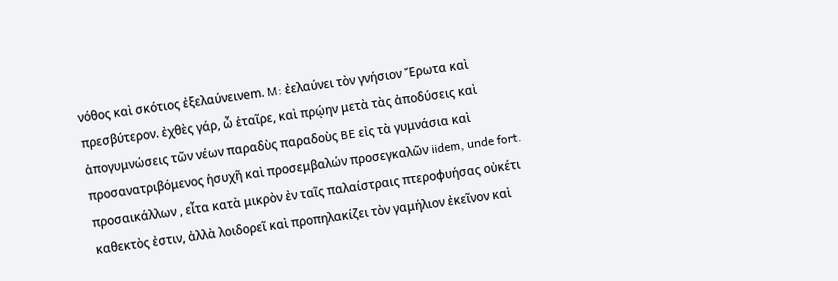νόθος καὶ σκότιος ἐξελαύνεινem. M: ἐελαύνει τὸν γνήσιον Ἔρωτα καὶ πρεσβύτερον. ἐχθὲς γάρ, ὦ ἑταῖρε, καὶ πρῴην μετὰ τὰς ἀποδύσεις καὶ ἀπογυμνώσεις τῶν νέων παραδὺς παραδοὺς BE εἰς τὰ γυμνάσια καὶ προσανατριβόμενος ἡσυχῆ καὶ προσεμβαλών προσεγκαλῶν iidem, unde fort. προσαικάλλων , εἶτα κατὰ μικρὸν ἐν ταῖς παλαίστραις πτεροφυήσας οὐκέτι καθεκτὸς ἐστιν, ἀλλὰ λοιδορεῖ καὶ προπηλακίζει τὸν γαμήλιον ἐκεῖνον καὶ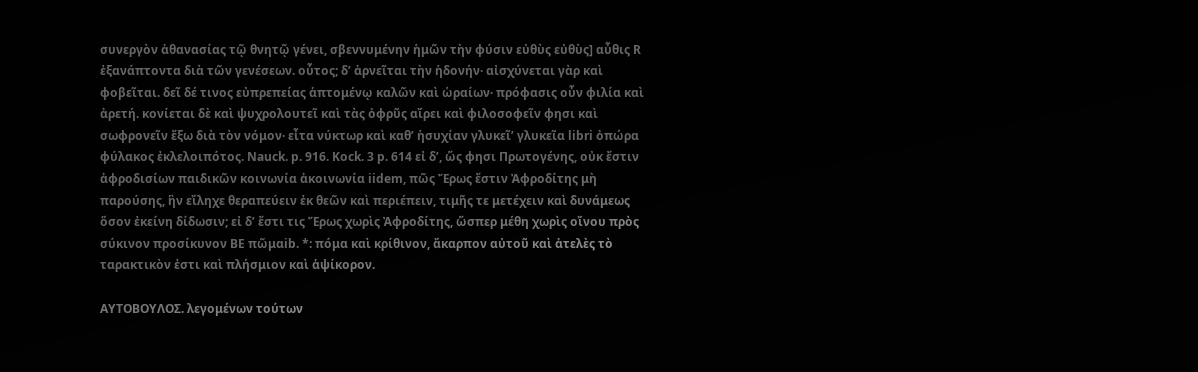συνεργὸν ἀθανασίας τῷ θνητῷ γένει, σβεννυμένην ἡμῶν τὴν φύσιν εὐθὺς εὐθὺς] αὖθις R ἐξανάπτοντα διὰ τῶν γενέσεων. οὗτος; δʼ ἀρνεῖται τὴν ἡδονήν· αἰσχύνεται γὰρ καὶ φοβεῖται. δεῖ δέ τινος εὐπρεπείας ἁπτομένῳ καλῶν καὶ ὡραίων· πρόφασις οὖν φιλία καὶ ἀρετή. κονίεται δὲ καὶ ψυχρολουτεῖ καὶ τὰς ὀφρῦς αἴρει καὶ φιλοσοφεῖν φησι καὶ σωφρονεῖν ἔξω διὰ τὸν νόμον· εἶτα νύκτωρ καὶ καθʼ ἡσυχίαν γλυκεῖʼ γλυκεῖα libri ὀπώρα φύλακος ἐκλελοιπότος. Nauck. p. 916. Kock. 3 p. 614 εἰ δʼ, ὥς φησι Πρωτογένης, οὐκ ἔστιν ἀφροδισίων παιδικῶν κοινωνία ἀκοινωνία iidem, πῶς Ἔρως ἔστιν Ἀφροδίτης μὴ παρούσης, ἣν εἴληχε θεραπεύειν ἐκ θεῶν καὶ περιέπειν, τιμῆς τε μετέχειν καὶ δυνάμεως ὅσον ἐκείνη δίδωσιν; εἰ δʼ ἔστι τις Ἔρως χωρὶς Ἀφροδίτης, ὥσπερ μέθη χωρὶς οἴνου πρὸς σύκινον προσίκυνον BE πῶμαib. *: πόμα καὶ κρίθινον, ἄκαρπον αὐτοῦ καὶ ἀτελὲς τὸ ταρακτικὸν ἐστι καὶ πλήσμιον καὶ ἁψίκορον.

ΑΥΤΟΒΟΥΛΟΣ. λεγομένων τούτων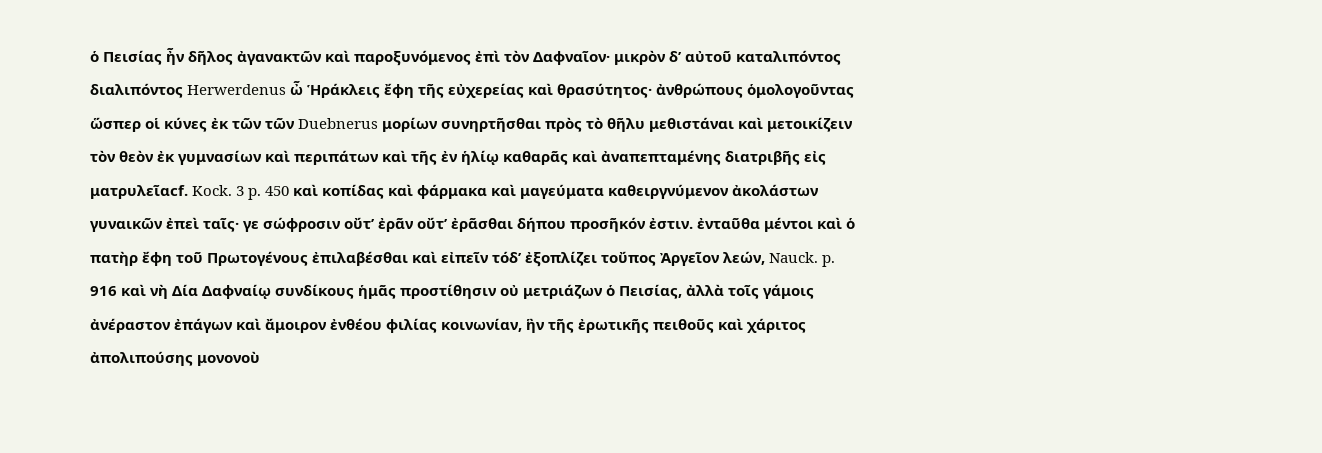ὁ Πεισίας ἦν δῆλος ἀγανακτῶν καὶ παροξυνόμενος ἐπὶ τὸν Δαφναῖον· μικρὸν δʼ αὐτοῦ καταλιπόντος διαλιπόντος Herwerdenus ὦ Ἡράκλεις ἔφη τῆς εὐχερείας καὶ θρασύτητος· ἀνθρώπους ὁμολογοῦντας ὥσπερ οἱ κύνες ἐκ τῶν τῶν Duebnerus μορίων συνηρτῆσθαι πρὸς τὸ θῆλυ μεθιστάναι καὶ μετοικίζειν τὸν θεὸν ἐκ γυμνασίων καὶ περιπάτων καὶ τῆς ἐν ἡλίῳ καθαρᾶς καὶ ἀναπεπταμένης διατριβῆς εἰς ματρυλεῖαcf. Kock. 3 p. 450 καὶ κοπίδας καὶ φάρμακα καὶ μαγεύματα καθειργνύμενον ἀκολάστων γυναικῶν ἐπεὶ ταῖς· γε σώφροσιν οὔτʼ ἐρᾶν οὔτʼ ἐρᾶσθαι δήπου προσῆκόν ἐστιν. ἐνταῦθα μέντοι καὶ ὁ πατὴρ ἔφη τοῦ Πρωτογένους ἐπιλαβέσθαι καὶ εἰπεῖν τόδʼ ἐξοπλίζει τοὔπος Ἀργεῖον λεών, Nauck. p. 916 καὶ νὴ Δία Δαφναίῳ συνδίκους ἡμᾶς προστίθησιν οὐ μετριάζων ὁ Πεισίας, ἀλλὰ τοῖς γάμοις ἀνέραστον ἐπάγων καὶ ἄμοιρον ἐνθέου φιλίας κοινωνίαν, ἣν τῆς ἐρωτικῆς πειθοῦς καὶ χάριτος ἀπολιπούσης μονονοὺ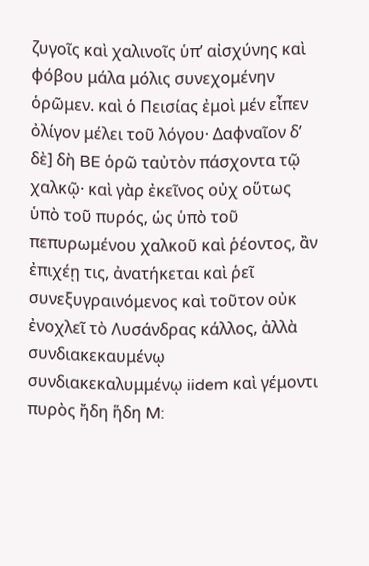ζυγοῖς καὶ χαλινοῖς ὑπʼ αἰσχύνης καὶ φόβου μάλα μόλις συνεχομένην ὁρῶμεν. καὶ ὁ Πεισίας ἐμοὶ μέν εἶπεν ὀλίγον μέλει τοῦ λόγου· Δαφναῖον δʼ δὲ] δὴ BE ὁρῶ ταὐτὸν πάσχοντα τῷ χαλκῷ· καὶ γὰρ ἐκεῖνος οὐχ οὕτως ὑπὸ τοῦ πυρός, ὡς ὑπὸ τοῦ πεπυρωμένου χαλκοῦ καὶ ῥέοντος, ἂν ἐπιχέῃ τις, ἀνατήκεται καὶ ῥεῖ συνεξυγραινόμενος καὶ τοῦτον οὐκ ἐνοχλεῖ τὸ Λυσάνδρας κάλλος, ἀλλὰ συνδιακεκαυμένῳ συνδιακεκαλυμμένῳ iidem καὶ γέμοντι πυρὸς ἤδη ἥδη M: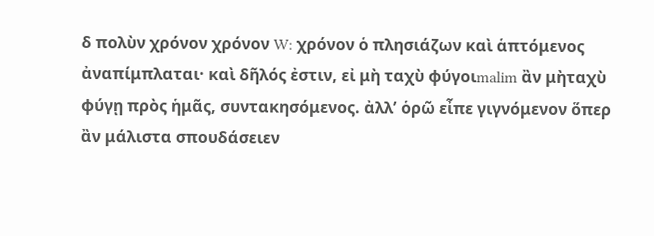δ πολὺν χρόνον χρόνον W: χρόνον ὁ πλησιάζων καὶ ἁπτόμενος ἀναπίμπλαται· καὶ δῆλός ἐστιν, εἰ μὴ ταχὺ φύγοιmalim ἂν μὴταχὺ φύγῃ πρὸς ἡμᾶς, συντακησόμενος. ἀλλʼ ὁρῶ εἶπε γιγνόμενον ὅπερ ἂν μάλιστα σπουδάσειεν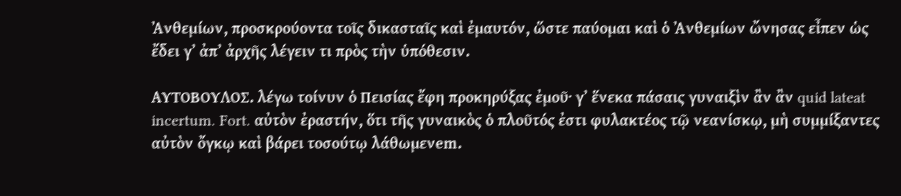Ἀνθεμίων, προσκρούοντα τοῖς δικασταῖς καὶ ἐμαυτόν, ὥστε παύομαι καὶ ὁ Ἀνθεμίων ὤνησας εἶπεν ὡς ἔδει γʼ ἀπʼ ἀρχῆς λέγειν τι πρὸς τὴν ὑπόθεσιν.

ΑΥΤΟΒΟΥΛΟΣ. λέγω τοίνυν ὁ Πεισίας ἔφη προκηρύξας ἐμοῦ· γʼ ἕνεκα πάσαις γυναιξὶν ἂν ἂν quid lateat incertum. Fort. αὐτὸν ἐραστήν, ὅτι τῆς γυναικὸς ὁ πλοῦτός ἐστι φυλακτέος τῷ νεανίσκῳ, μὴ συμμίξαντες αὐτὸν ὄγκῳ καὶ βάρει τοσούτῳ λάθωμενem.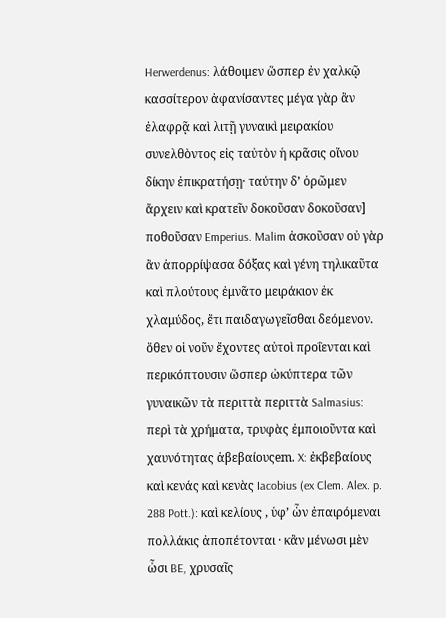Herwerdenus: λάθοιμεν ὥσπερ ἐν χαλκῷ κασσίτερον ἀφανίσαντες μέγα γὰρ ἂν ἐλαφρᾷ καὶ λιτῇ γυναικὶ μειρακίου συνελθὸντος εἰς ταὐτὸν ἡ κρᾶσις οἴνου δίκην ἐπικρατήσῃ· ταύτην δʼ ὁρῶμεν ἄρχειν καὶ κρατεῖν δοκοῦσαν δοκοῦσαν] ποθοῦσαν Emperius. Malim ἀσκοῦσαν οὐ γὰρ ἂν ἀπορρίψασα δόξας καὶ γένη τηλικαῦτα καὶ πλούτους ἐμνᾶτο μειράκιον ἐκ χλαμύδος, ἔτι παιδαγωγεῖσθαι δεόμενον. ὅθεν οἱ νοῦν ἔχοντες αὐτοὶ προΐενται καὶ περικόπτουσιν ὥσπερ ὠκύπτερα τῶν γυναικῶν τὰ περιττὰ περιττὰ Salmasius: περὶ τὰ χρήματα, τρυφὰς ἐμποιοῦντα καὶ χαυνότητας ἀβεβαίουςem. X: ἐκβεβαίους καὶ κενάς καὶ κενὰς Iacobius (ex Clem. Alex. p. 288 Pott.): καὶ κελίους , ὑφʼ ὧν ἐπαιρόμεναι πολλάκις ἀποπέτονται · κἂν μένωσι μὲν ὦσι BE, χρυσαῖς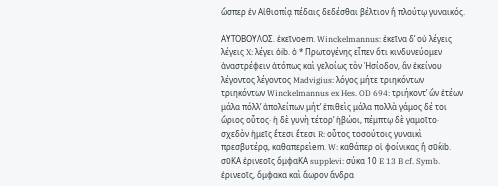ὥσπερ ἐν Αἰθιοπίᾳ πέδαις δεδέσθαι βέλτιον ἢ πλούτῳ γυναικός.

ΑΥΤΟΒΟΥΛΟΣ. ἐκεῖνοem. Winckelmannus: ἐκεῖνα δʼ οὐ λέγεις λέγεις X: λέγει ὁib. ὁ * Πρωτογένης εἶπεν ὅτι κινδυνεύομεν ἀναστρέφειν ἀτόπως καὶ γελοίως τὸν Ἡσίοδον, ἂν ἐκείνου λέγοντος λέγοντος Madvigius: λόγος μήτε τριηκόντων τριηκόντων Winckelmannus ex Hes. OD 694: τριήκοντ’ ὢν ἐτέων μάλα πόλλʼ ἀπολείπων μήτʼ ἐπιθεὶς μάλα πολλὰ γάμος δέ τοι ὥριος οὗτος· ἡ δὲ γυνὴ τέτορʼ ἡβώοι, πέμπτῳ δὲ γαμοῖτο· σχεδὸν ἡμεῖς ἔτεσι ἔτεσι R: οὖτος τοσούτοις γυναικὶ πρεσβυτέρᾳ, καθαπερεὶem. W: καθάπερ οἱ φοίνικας ἢ σῦκ̓ib. σῦΚΑ ἐρινεοῖς ὄμφαΚΑ supplevi: σύκα 10 E 13 B cf. Symb. ἐρινεοῖς, ὄμφακα καὶ ἄωρον ἄνδρα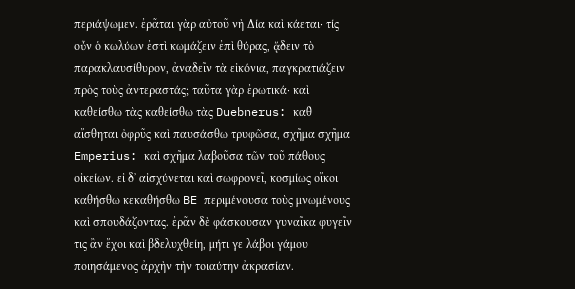περιάψωμεν. ἐρᾶται γὰρ αὐτοῦ νὴ Δία καὶ κάεται· τίς οὖν ὁ κωλύων ἐστὶ κωμάζειν ἐπὶ θύρας, ᾄδειν τὸ παρακλαυσίθυρον, ἀναδεῖν τὰ εἰκόνια, παγκρατιάζειν πρὸς τοὺς ἀντεραστάς; ταῦτα γὰρ ἐρωτικά· καὶ καθείσθω τὰς καθείσθω τὰς Duebnerus: καθ̀ αἴσθηται ὀφρῦς καὶ παυσάσθω τρυφῶσα, σχῆμα σχῆμα Emperius: καὶ σχῆμα λαβοῦσα τῶν τοῦ πάθους οἰκείων. εἰ δʼ αἰσχύνεται καὶ σωφρονεῖ, κοσμίως οἴκοι καθήσθω κεκαθήσθω BE περιμένουσα τοὺς μνωμένους καὶ σπουδάζοντας. ἐρᾶν δὲ φάσκουσαν γυναῖκα φυγεῖν τις ἂν ἔχοι καὶ βδελυχθείη, μήτι γε λάβοι γάμου ποιησάμενος ἀρχὴν τὴν τοιαύτην ἀκρασίαν.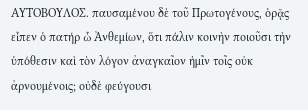ΑΥΤΟΒΟΥΛΟΣ. παυσαμένου δὲ τοῦ Πρωτογένους, ὁρᾷς εἶπεν ὁ πατήρ ὦ Ἀνθεμίων, ὅτι πάλιν κοινὴν ποιοῦσι τὴν ὑπόθεσιν καὶ τὸν λόγον ἀναγκαῖον ἡμῖν τοῖς οὐκ ἀρνουμένοις; οὐδὲ φεύγουσι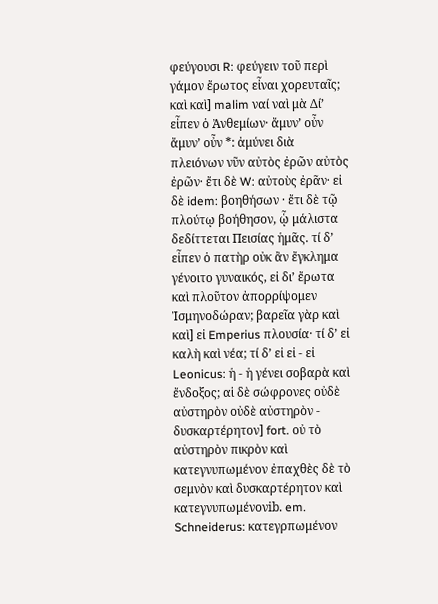φεύγουσι R: φεύγειν τοῦ περὶ γάμον ἔρωτος εἶναι χορευταῖς; καὶ καὶ] malim ναί ναὶ μὰ Δίʼ εἶπεν ὁ Ἀνθεμίων· ἄμυνʼ οὖν ἄμυν’ οὖν *: ἀμύνει διὰ πλειόνων νῦν αὐτὸς ἐρῶν αὐτὸς ἐρῶν· ἔτι δὲ W: αὐτοὺς ἐρᾶν· εἰ δὲ idem: βοηθήσων · ἔτι δὲ τῷ πλούτῳ βοήθησον, ᾧ μάλιστα δεδίττεται Πεισίας ἡμᾶς. τί δʼ εἶπεν ὁ πατὴρ οὐκ ἂν ἔγκλημα γένοιτο γυναικός, εἰ διʼ ἔρωτα καὶ πλοῦτον ἀπορρίψομεν Ἰσμηνοδώραν; βαρεῖα γὰρ καὶ καὶ] εἰ Emperius πλουσία· τί δʼ εἰ καλὴ καὶ νέα; τί δʼ εἰ εἰ - εἰ Leonicus: ἡ - ἡ γένει σοβαρὰ καὶ ἔνδοξος; αἱ δὲ σώφρονες οὐδὲ αὐστηρὸν οὐδὲ αὐστηρὸν - δυσκαρτέρητον] fort. οὐ τὸ αὐστηρὸν πικρὸν καὶ κατεγνυπωμένον ἐπαχθὲς δὲ τὸ σεμνὸν καὶ δυσκαρτέρητον καὶ κατεγνυπωμένονib. em. Schneiderus: κατεγρπωμένον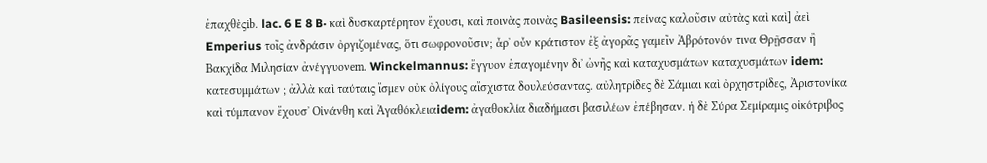ἐπαχθὲςib. lac. 6 E 8 B· καὶ δυσκαρτέρητον ἔχουσι, καὶ ποινὰς ποινὰς Basileensis: πείνας καλοῦσιν αὐτὰς καὶ καὶ] ἀεὶ Emperius τοῖς ἀνδράσιν ὀργιζομένας, ὅτι σωφρονοῦσιν; ἆρʼ οὖν κράτιστον ἐξ ἀγορᾶς γαμεῖν Ἀβρότονόν τινα Θρῇσσαν ἢ Βακχίδα Μιλησίαν ἀνέγγυονem. Winckelmannus: ἔγγυον ἐπαγομένην διʼ ὠνῆς καὶ καταχυσμάτων καταχυσμάτων idem: κατεσυμμάτων ; ἀλλὰ καὶ ταύταις ἴσμεν οὐκ ὀλίγους αἴσχιστα δουλεύσαντας. αὐλητρίδες δὲ Σάμιαι καὶ ὀρχηστρίδες, Ἀριστονίκα καὶ τύμπανον ἔχουσʼ Οἰνάνθη καὶ Ἀγαθόκλειαidem: ἀγαθοκλία διαδήμασι βασιλέων ἐπέβησαν. ἡ δὲ Σύρα Σεμίραμις οἰκότριβος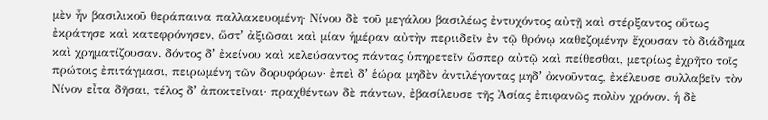μὲν ἦν βασιλικοῦ θεράπαινα παλλακευομένη· Νίνου δὲ τοῦ μεγάλου βασιλέως ἐντυχόντος αὐτῇ καὶ στέρξαντος οὕτως ἐκράτησε καὶ κατεφρόνησεν, ὥστʼ ἀξιῶσαι καὶ μίαν ἡμέραν αὐτὴν περιιδεῖν ἐν τῷ θρόνῳ καθεζομένην ἔχουσαν τὸ διάδημα καὶ χρηματίζουσαν. δόντος δʼ ἐκείνου καὶ κελεύσαντος πάντας ὑπηρετεῖν ὥσπερ αὐτῷ καὶ πείθεσθαι, μετρίως ἐχρῆτο τοῖς πρώτοις ἐπιτάγμασι, πειρωμένη τῶν δορυφόρων· ἐπεὶ δʼ ἑώρα μηδὲν ἀντιλέγοντας μηδʼ ὀκνοῦντας, ἐκέλευσε συλλαβεῖν τὸν Νίνον εἶτα δῆσαι, τέλος δʼ ἀποκτεῖναι· πραχθέντων δὲ πάντων, ἐβασίλευσε τῆς Ἀσίας ἐπιφανῶς πολὺν χρόνον. ἡ δὲ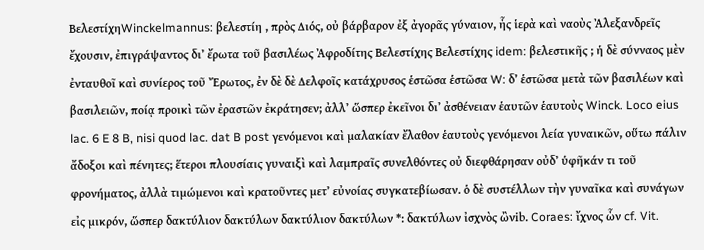ΒελεστίχηWinckelmannus: βελεστίη , πρὸς Διός, οὐ βάρβαρον ἐξ ἀγορᾶς γύναιον, ἧς ἱερὰ καὶ ναοὺς Ἀλεξανδρεῖς ἔχουσιν, ἐπιγράψαντος διʼ ἔρωτα τοῦ βασιλέως Ἀφροδίτης Βελεστίχης Βελεστίχης idem: βελεστικῆς ; ἡ δὲ σύνναος μὲν ἐνταυθοῖ καὶ συνίερος τοῦ Ἔρωτος, ἐν δὲ δὲ Δελφοῖς κατάχρυσος ἑστῶσα ἑστῶσα W: δ’ ἑστῶσα μετὰ τῶν βασιλέων καὶ βασιλειῶν, ποίᾳ προικὶ τῶν ἐραστῶν ἐκράτησεν; ἀλλʼ ὥσπερ ἐκεῖνοι διʼ ἀσθένειαν ἑαυτῶν ἑαυτοὺς Winck. Loco eius lac. 6 E 8 B, nisi quod lac. dat B post γενόμενοι καὶ μαλακίαν ἔλαθον ἑαυτοὺς γενόμενοι λεία γυναικῶν, οὕτω πάλιν ἄδοξοι καὶ πένητες; ἕτεροι πλουσίαις γυναιξὶ καὶ λαμπραῖς συνελθόντες οὐ διεφθάρησαν οὐδʼ ὑφῆκάν τι τοῦ φρονήματος, ἀλλὰ τιμώμενοι καὶ κρατοῦντες μετʼ εὐνοίας συγκατεβίωσαν. ὁ δὲ συστέλλων τὴν γυναῖκα καὶ συνάγων εἰς μικρόν, ὥσπερ δακτύλιον δακτύλων δακτύλιον δακτύλων *: δακτύλων ἰσχνὸς ὢνib. Coraes: ἴχνος ὧν cf. Vit.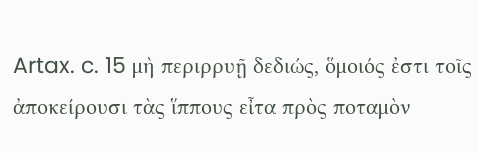Artax. c. 15 μὴ περιρρυῇ δεδιώς, ὅμοιός ἐστι τοῖς ἀποκείρουσι τὰς ἵππους εἶτα πρὸς ποταμὸν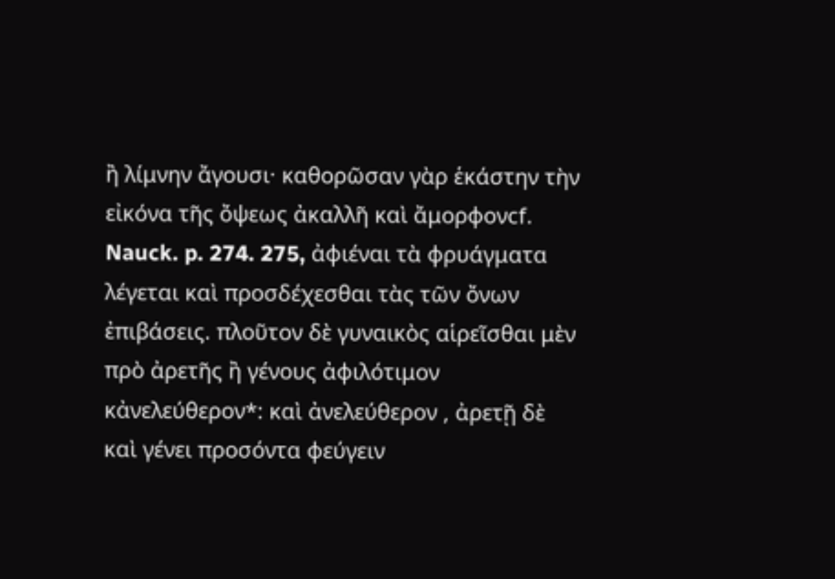ἢ λίμνην ἄγουσι· καθορῶσαν γὰρ ἑκάστην τὴν εἰκόνα τῆς ὄψεως ἀκαλλῆ καὶ ἄμορφονcf. Nauck. p. 274. 275, ἀφιέναι τὰ φρυάγματα λέγεται καὶ προσδέχεσθαι τὰς τῶν ὄνων ἐπιβάσεις. πλοῦτον δὲ γυναικὸς αἱρεῖσθαι μὲν πρὸ ἀρετῆς ἢ γένους ἀφιλότιμον κἀνελεύθερον*: καὶ ἀνελεύθερον , ἀρετῇ δὲ καὶ γένει προσόντα φεύγειν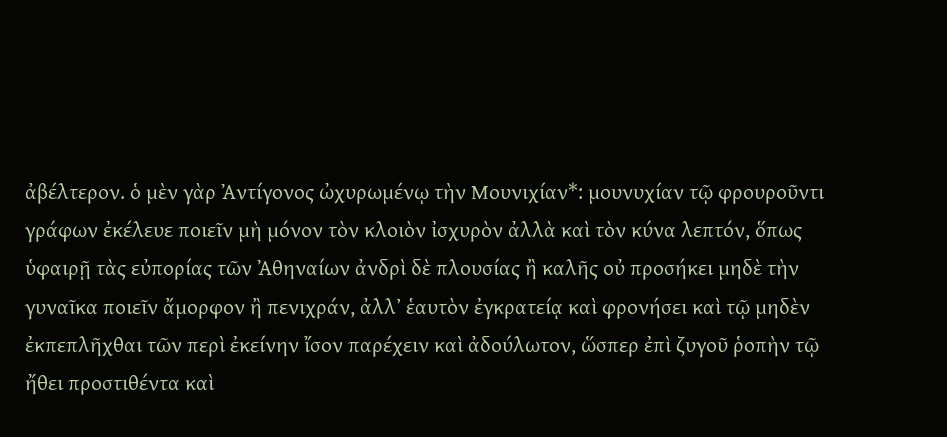ἀβέλτερον. ὁ μὲν γὰρ Ἀντίγονος ὠχυρωμένῳ τὴν Μουνιχίαν*: μουνυχίαν τῷ φρουροῦντι γράφων ἐκέλευε ποιεῖν μὴ μόνον τὸν κλοιὸν ἰσχυρὸν ἀλλὰ καὶ τὸν κύνα λεπτόν, ὅπως ὑφαιρῇ τὰς εὐπορίας τῶν Ἀθηναίων ἀνδρὶ δὲ πλουσίας ἢ καλῆς οὐ προσήκει μηδὲ τὴν γυναῖκα ποιεῖν ἄμορφον ἢ πενιχράν, ἀλλʼ ἑαυτὸν ἐγκρατείᾳ καὶ φρονήσει καὶ τῷ μηδὲν ἐκπεπλῆχθαι τῶν περὶ ἐκείνην ἴσον παρέχειν καὶ ἀδούλωτον, ὥσπερ ἐπὶ ζυγοῦ ῥοπὴν τῷ ἤθει προστιθέντα καὶ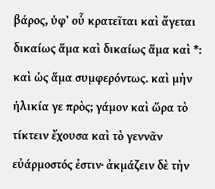βάρος, ὑφʼ οὗ κρατεῖται καὶ ἄγεται δικαίως ἅμα καὶ δικαίως ἅμα καὶ *: καὶ ὡς ἅμα συμφερόντως. καὶ μὴν ἡλικία γε πρὸς; γάμον καὶ ὥρα τὸ τίκτειν ἔχουσα καὶ τὸ γεννᾶν εὐάρμοστός ἐστιν· ἀκμάζειν δὲ τὴν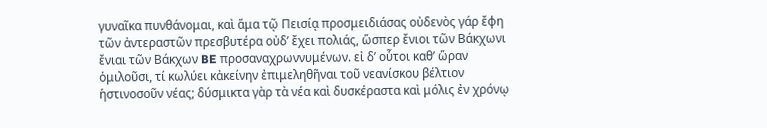γυναῖκα πυνθάνομαι, καὶ ἅμα τῷ Πεισίᾳ προσμειδιάσας οὐδενὸς γάρ ἔφη τῶν ἀντεραστῶν πρεσβυτέρα οὐδʼ ἔχει πολιάς, ὥσπερ ἔνιοι τῶν Βάκχωνι ἔνιαι τῶν Βάκχων BE προσαναχρωννυμένων. εἰ δʼ οὗτοι καθʼ ὥραν ὁμιλοῦσι, τί κωλύει κἀκείνην ἐπιμεληθῆναι τοῦ νεανίσκου βέλτιον ἡστινοσοῦν νέας; δύσμικτα γὰρ τὰ νέα καὶ δυσκέραστα καὶ μόλις ἐν χρόνῳ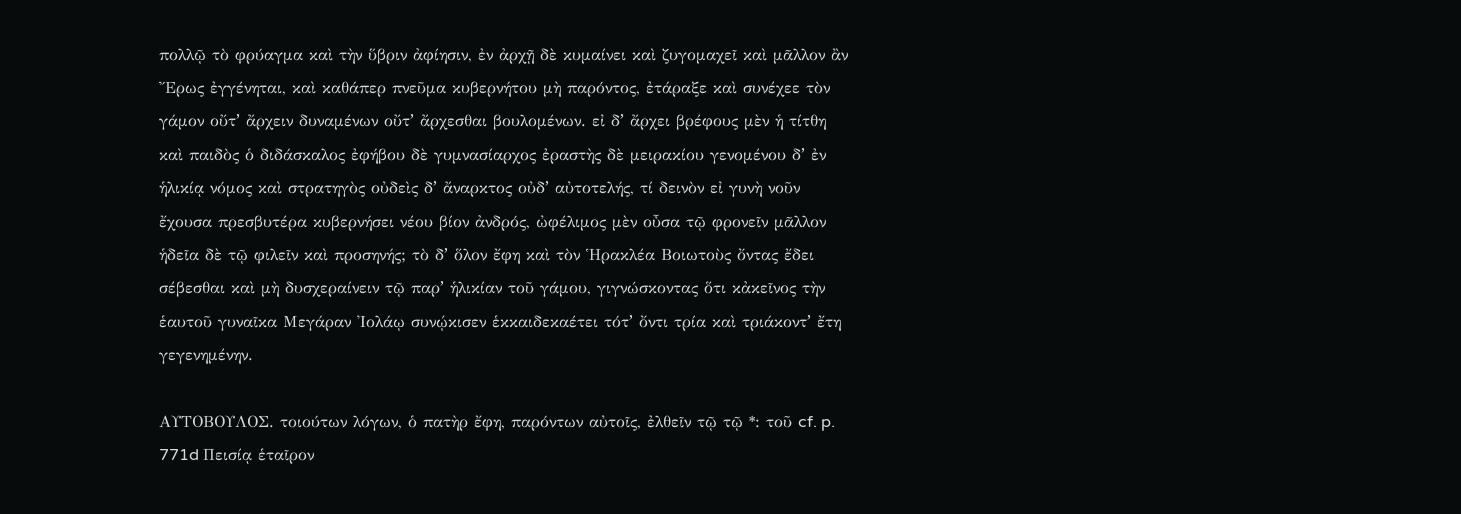πολλῷ τὸ φρύαγμα καὶ τὴν ὕβριν ἀφίησιν, ἐν ἀρχῇ δὲ κυμαίνει καὶ ζυγομαχεῖ καὶ μᾶλλον ἂν Ἔρως ἐγγένηται, καὶ καθάπερ πνεῦμα κυβερνήτου μὴ παρόντος, ἐτάραξε καὶ συνέχεε τὸν γάμον οὔτʼ ἄρχειν δυναμένων οὔτʼ ἄρχεσθαι βουλομένων. εἰ δʼ ἄρχει βρέφους μὲν ἡ τίτθη καὶ παιδὸς ὁ διδάσκαλος ἐφήβου δὲ γυμνασίαρχος ἐραστὴς δὲ μειρακίου γενομένου δʼ ἐν ἡλικίᾳ νόμος καὶ στρατηγὸς οὐδεὶς δʼ ἄναρκτος οὐδʼ αὐτοτελής, τί δεινὸν εἰ γυνὴ νοῦν ἔχουσα πρεσβυτέρα κυβερνήσει νέου βίον ἀνδρός, ὠφέλιμος μὲν οὖσα τῷ φρονεῖν μᾶλλον ἡδεῖα δὲ τῷ φιλεῖν καὶ προσηνής; τὸ δʼ ὅλον ἔφη καὶ τὸν Ἡρακλέα Βοιωτοὺς ὄντας ἔδει σέβεσθαι καὶ μὴ δυσχεραίνειν τῷ παρʼ ἡλικίαν τοῦ γάμου, γιγνώσκοντας ὅτι κἀκεῖνος τὴν ἑαυτοῦ γυναῖκα Μεγάραν Ἰολάῳ συνῴκισεν ἑκκαιδεκαέτει τότʼ ὄντι τρία καὶ τριάκοντʼ ἔτη γεγενημένην.

ΑΥΤΟΒΟΥΛΟΣ. τοιούτων λόγων, ὁ πατὴρ ἔφη, παρόντων αὐτοῖς, ἐλθεῖν τῷ τῷ *: τοῦ cf. p. 771d Πεισίᾳ ἑταῖρον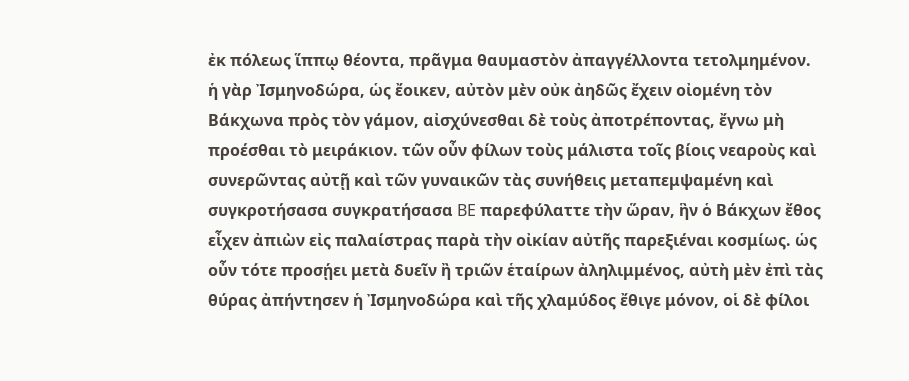ἐκ πόλεως ἵππῳ θέοντα, πρᾶγμα θαυμαστὸν ἀπαγγέλλοντα τετολμημένον. ἡ γὰρ Ἰσμηνοδώρα, ὡς ἔοικεν, αὐτὸν μὲν οὐκ ἀηδῶς ἔχειν οἰομένη τὸν Βάκχωνα πρὸς τὸν γάμον, αἰσχύνεσθαι δὲ τοὺς ἀποτρέποντας, ἔγνω μὴ προέσθαι τὸ μειράκιον. τῶν οὖν φίλων τοὺς μάλιστα τοῖς βίοις νεαροὺς καὶ συνερῶντας αὐτῇ καὶ τῶν γυναικῶν τὰς συνήθεις μεταπεμψαμένη καὶ συγκροτήσασα συγκρατήσασα BE παρεφύλαττε τὴν ὥραν, ἣν ὁ Βάκχων ἔθος εἶχεν ἀπιὼν εἰς παλαίστρας παρὰ τὴν οἰκίαν αὐτῆς παρεξιέναι κοσμίως. ὡς οὖν τότε προσῄει μετὰ δυεῖν ἢ τριῶν ἑταίρων ἀληλιμμένος, αὐτὴ μὲν ἐπὶ τὰς θύρας ἀπήντησεν ἡ Ἰσμηνοδώρα καὶ τῆς χλαμύδος ἔθιγε μόνον, οἱ δὲ φίλοι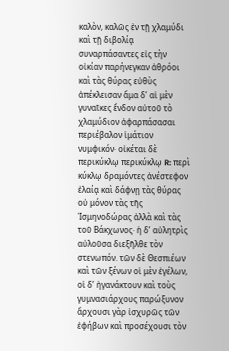καλὸν, καλῶς ἐν τῇ χλαμύδι καὶ τῇ διβολίᾳ συναρπάσαντες εἰς τὴν οἰκίαν παρήνεγκαν ἀθρόοι καὶ τὰς θύρας εὐθὺς ἀπέκλεισαν ἅμα δʼ αἱ μὲν γυναῖκες ἔνδον αὐτοῦ τὸ χλαμύδιον ἀφαρπάσασαι περιέβαλον ἱμάτιον νυμφικόν· οἰκέται δὲ περικύκλῳ περικύκλῳ R: περὶ κύκλῳ δραμόντες ἀνέστεφον ἐλαίᾳ καὶ δάφνῃ τὰς θύρας οὐ μόνον τὰς τῆς Ἰσμηνοδώρας ἀλλὰ καὶ τὰς τοῦ Βάκχωνος· ἡ δʼ αὐλητρὶς αὐλοῦσα διεξῆλθε τὸν στενωπόν. τῶν δὲ Θεσπιέων καὶ τῶν ξένων οἱ μὲν ἐγέλων, οἱ δʼ ἠγανάκτουν καὶ τοὺς γυμνασιάρχους παρώξυνον ἄρχουσι γὰρ ἰσχυρῶς τῶν ἐφήβων καὶ προσέχουσι τὸν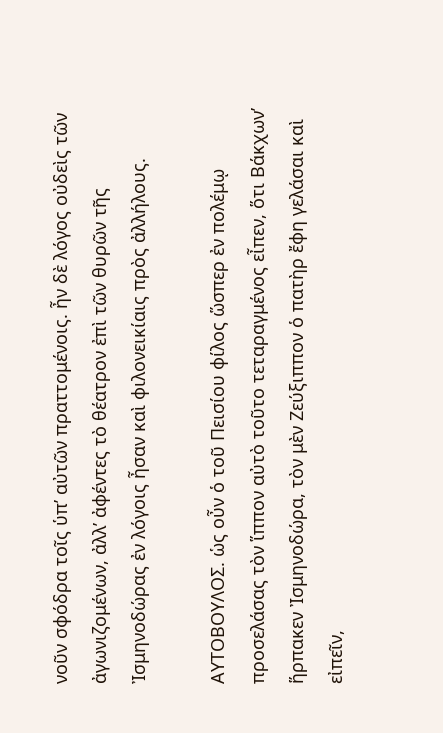νοῦν σφόδρα τοῖς ὑπʼ αὐτῶν πραττομένοις. ἦν δὲ λόγος οὐδεὶς τῶν ἀγωνιζομένων, ἀλλʼ ἀφέντες τὸ θέατρον ἐπὶ τῶν θυρῶν τῆς Ἰσμηνοδώρας ἐν λόγοις ἦσαν καὶ φιλονεικίαις πρὸς ἀλλήλους.

ΑΥΤΟΒΟΥΛΟΣ. ὡς οὖν ὁ τοῦ Πεισίου φίλος ὥσπερ ἐν πολέμῳ προσελάσας τὸν ἵππον αὐτὸ τοῦτο τεταραγμένος εἶπεν, ὅτι Βάκχωνʼ ἥρπακεν Ἰσμηνοδώρα, τὸν μὲν Ζεύξιππον ὁ πατὴρ ἔφη γελάσαι καὶ εἰπεῖν,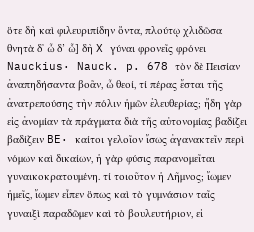ὅτε δὴ καὶ φιλευριπίδην ὄντα, πλούτῳ χλιδῶσα θνητὰ δʼ ὦ δ’ ὧ] δὴ X γύναι φρονεῖς φρόνει Nauckius· Nauck. p. 678 τὸν δὲ Πεισίαν ἀναπηδήσαντα βοᾶν, ὦ θεοί, τί πέρας ἔσται τῆς ἀνατρεπούσης τὴν πόλιν ἡμῶν ἐλευθερίας; ἤδη γὰρ εἰς ἀνομίαν τὰ πράγματα διὰ τῆς αὐτονομίας βαδίζει βαδίζειν BE· καίτοι γελοῖον ἴσως ἀγανακτεῖν περὶ νόμων καὶ δικαίων, ἡ γὰρ φύσις παρανομεῖται γυναικοκρατουμένη. τί τοιοῦτον ἡ Λῆμνος; ἴωμεν ἡμεῖς, ἴωμεν εἶπεν ὅπως καὶ τὸ γυμνάσιον ταῖς γυναιξὶ παραδῶμεν καὶ τὸ βουλευτήριον, εἰ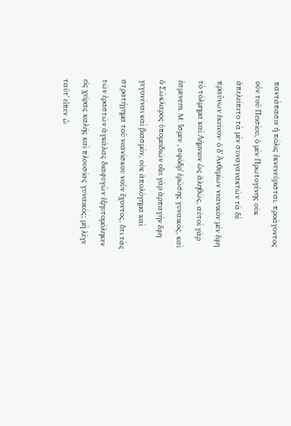παντάπασιν ἡ πόλις ἐκνενεύρισται. προάγοντος οὖν τοῦ Πεισίου, ὁ μὲν Πρωτογένης οὐκ ἀπελείπετο τὰ μὲν συναγανακτῶν τὰ δὲ πραΰνων ἐκεῖνον· ὁ δʼ Ἀνθεμίων νεανικὸν μέν ἔφη τὸ τόλμημα καὶ Λήμνιον ὡς ἀληθῶς, αὐτοὶ γάρ ἐσμενem. M: ἴσμεν , σφόδρʼ ἐρώσης γυναικός, καὶ ὁ Σώκλαρος ὑπομειδιῶν οἴει γὰρ ἁρπαγήν ἔφη γεγονέναι καὶ βιασμόν, οὐκ ἀπολόγημα καὶ στρατήγημα τοῦ νεανίσκου νοῦν ἔχοντος, ὅτι τὰς τῶν ἐραστῶν ἀγκάλας διαφυγὼν ἐξηυτομόληκεν εἰς χεῖρας καλῆς καὶ πλουσίας γυναικός; μὴ λέγε ταῦτʼ εἶπεν ὦ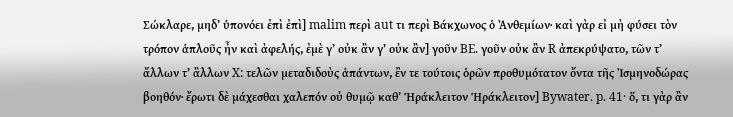Σώκλαρε, μηδʼ ὑπονόει ἐπὶ ἐπὶ] malim περὶ aut τι περὶ Βάκχωνος ὁ Ἀνθεμίων· καὶ γὰρ εἰ μὴ φύσει τὸν τρόπον ἁπλοῦς ἦν καὶ ἀφελής, ἐμὲ γʼ οὐκ ἂν γ’ οὐκ ἂν] γοῦν BE. γοῦν οὐκ ἂν R ἀπεκρύψατο, τῶν τʼ ἄλλων τ’ ἂλλων X: τελῶν μεταδιδοὺς ἁπάντων, ἒν τε τούτοις ὁρῶν προθυμότατον ὄντα τῆς Ἰσμηνοδώρας βοηθόν· ἔρωτι δὲ μάχεσθαι χαλεπόν οὐ θυμῷ καθʼ Ἡράκλειτον Ἡράκλειτον] Bywater. p. 41· ὅ, τι γὰρ ἂν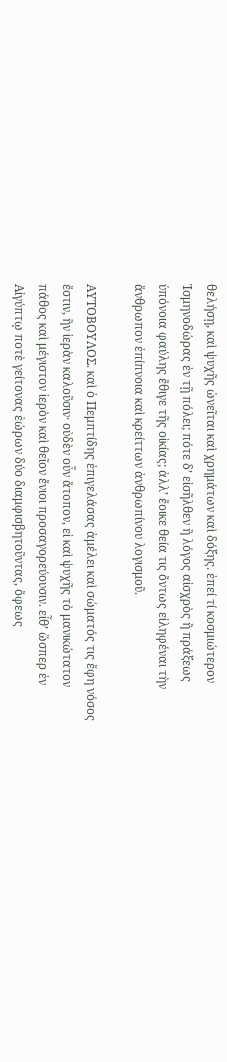θελήσῃ, καὶ ψυχῆς ὠνεῖται καὶ χρημάτων καὶ δόξης. ἐπεί τί κοσμιώτερον Ἰσμηνοδώρας ἐν τῇ πόλει; πότε δʼ εἰσῆλθεν ἢ λόγος αἰσχρὸς ἢ πράξεως ὑπόνοια φαύλης ἔθιγε τῆς οἰκίας; ἀλλʼ ἔοικε θεία τις ὄντως εἰληφέναι τὴν ἄνθρωπον ἐπίπνοια καὶ κρείττων ἀνθρωπίνου λογισμοῦ.

ΑΥΤΟΒΟΥΛΟΣ. καὶ ὁ Πεμπτίδης ἐπιγελάσας ἀμέλει καὶ σώματός τις ἔφη νόσος ἔστιν, ἣν ἱερὰν καλοῦσιν· οὐδὲν οὖν ἄτοπον, εἰ καὶ ψυχῆς τὸ μανικώτατον πάθος καὶ μέγιστον ἱερὸν καὶ θεῖον ἔνιοι προσαγορεύουσιν. εἶθʼ ὥσπερ ἐν Αἰγύπτῳ ποτὲ γείτονας ἑώρων δύο διαμφισβητοῦντας, ὄφεως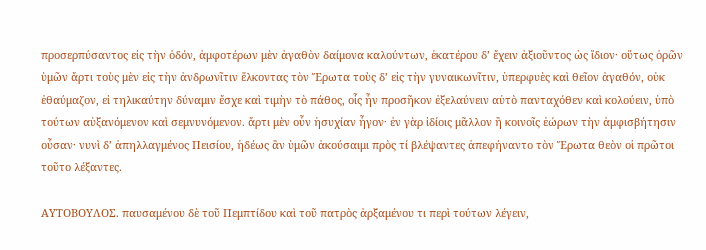προσερπύσαντος εἰς τὴν ὁδόν, ἀμφοτέρων μὲν ἀγαθὸν δαίμονα καλούντων, ἑκατέρου δʼ ἔχειν ἀξιοῦντος ὡς ἴδιον· οὕτως ὁρῶν ὑμῶν ἄρτι τοὺς μὲν εἰς τὴν ἀνδρωνῖτιν ἕλκοντας τὸν Ἔρωτα τοὺς δʼ εἰς τὴν γυναικωνῖτιν, ὑπερφυὲς καὶ θεῖον ἀγαθόν, οὐκ ἐθαύμαζον, εἰ τηλικαύτην δύναμιν ἔσχε καὶ τιμὴν τὸ πάθος, οἷς ἦν προσῆκον ἐξελαύνειν αὐτὸ πανταχόθεν καὶ κολούειν, ὑπὸ τούτων αὐξανόμενον καὶ σεμνυνόμενον. ἄρτι μὲν οὖν ἡσυχίαν ἦγον· ἐν γὰρ ἰδίοις μᾶλλον ἢ κοινοῖς ἑώρων τὴν ἀμφισβήτησιν οὖσαν· νυνὶ δʼ ἀπηλλαγμένος Πεισίου, ἡδέως ἂν ὑμῶν ἀκούσαιμι πρὸς τί βλέψαντες ἀπεφήναντο τὸν Ἔρωτα θεὸν οἱ πρῶτοι τοῦτο λέξαντες.

ΑΥΤΟΒΟΥΛΟΣ. παυσαμένου δὲ τοῦ Πεμπτίδου καὶ τοῦ πατρὸς ἀρξαμένου τι περὶ τούτων λέγειν,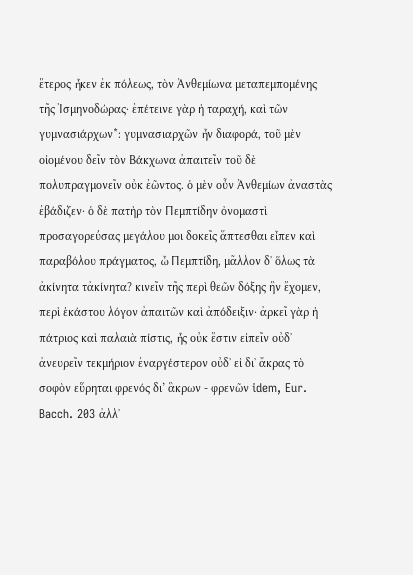ἕτερος ἧκεν ἐκ πόλεως, τὸν Ἀνθεμίωνα μεταπεμπομένης τῆς Ἰσμηνοδώρας· ἐπέτεινε γὰρ ἡ ταραχή, καὶ τῶν γυμνασιάρχων*: γυμνασιαρχῶν ἦν διαφορά, τοῦ μὲν οἰομένου δεῖν τὸν Βάκχωνα ἀπαιτεῖν τοῦ δὲ πολυπραγμονεῖν οὐκ ἐῶντος. ὁ μὲν οὖν Ἀνθεμίων ἀναστὰς ἐβάδιζεν· ὁ δὲ πατὴρ τὸν Πεμπτίδην ὀνομαστὶ προσαγορεύσας μεγάλου μοι δοκεῖς ἅπτεσθαι εἶπεν καὶ παραβόλου πράγματος, ὦ Πεμπτίδη, μᾶλλον δʼ ὅλως τὰ ἀκίνητα τἀκίνητα? κινεῖν τῆς περὶ θεῶν δόξης ἣν ἔχομεν, περὶ ἑκάστου λόγον ἀπαιτῶν καὶ ἀπόδειξιν· ἀρκεῖ γὰρ ἡ πάτριος καὶ παλαιὰ πίστις, ἧς οὐκ ἔστιν εἰπεῖν οὐδʼ ἀνευρεῖν τεκμήριον ἐναργέστερον οὐδʼ εἰ διʼ ἄκρας τὸ σοφὸν εὕρηται φρενός δι’ ἃκρων - φρενῶν idem, Eur. Bacch. 203 ἀλλʼ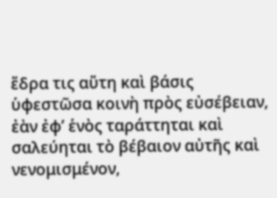ἕδρα τις αὕτη καὶ βάσις ὑφεστῶσα κοινὴ πρὸς εὐσέβειαν, ἐὰν ἐφʼ ἑνὸς ταράττηται καὶ σαλεύηται τὸ βέβαιον αὐτῆς καὶ νενομισμένον,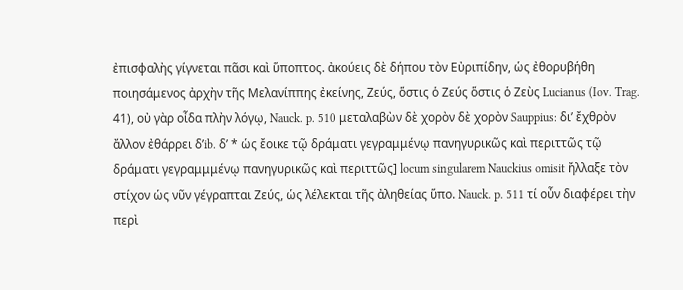ἐπισφαλὴς γίγνεται πᾶσι καὶ ὕποπτος. ἀκούεις δὲ δήπου τὸν Εὐριπίδην, ὡς ἐθορυβήθη ποιησάμενος ἀρχὴν τῆς Μελανίππης ἐκείνης, Ζεύς, ὅστις ὁ Ζεύς ὅστις ὁ Ζεὺς Lucianus (Iov. Trag. 41), οὐ γὰρ οἶδα πλὴν λόγῳ, Nauck. p. 510 μεταλαβὼν δὲ χορὸν δὲ χορὸν Sauppius: δι’ ἔχθρὸν ἄλλον ἐθάρρει δʼib. δʼ * ὡς ἔοικε τῷ δράματι γεγραμμένῳ πανηγυρικῶς καὶ περιττῶς τῷ δράματι γεγραμμμένῳ πανηγυρικῶς καὶ περιττῶς] locum singularem Nauckius omisit ἤλλαξε τὸν στίχον ὡς νῦν γέγραπται Ζεύς, ὡς λέλεκται τῆς ἀληθείας ὕπο. Nauck. p. 511 τί οὖν διαφέρει τὴν περὶ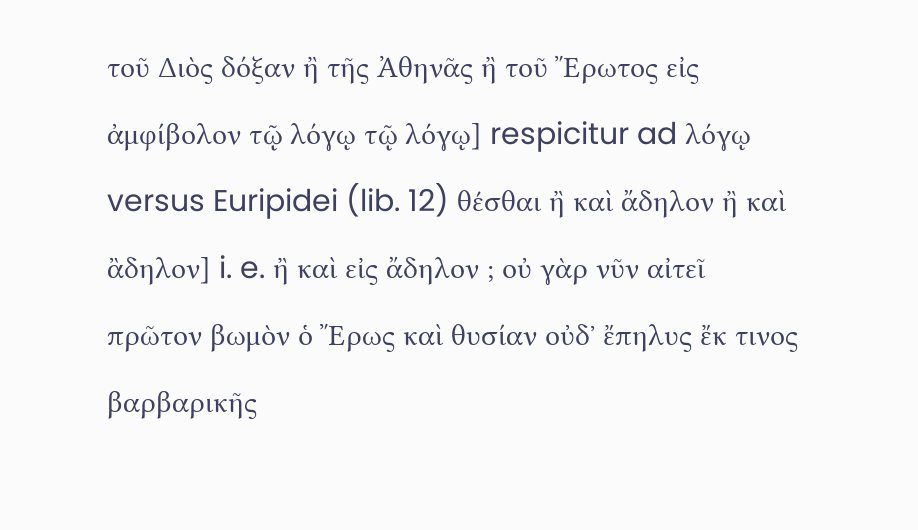τοῦ Διὸς δόξαν ἢ τῆς Ἀθηνᾶς ἢ τοῦ Ἔρωτος εἰς ἀμφίβολον τῷ λόγῳ τῷ λόγῳ] respicitur ad λόγῳ versus Euripidei (lib. 12) θέσθαι ἢ καὶ ἄδηλον ἢ καὶ ἂδηλον] i. e. ἢ καὶ εἰς ἄδηλον ; οὐ γὰρ νῦν αἰτεῖ πρῶτον βωμὸν ὁ Ἔρως καὶ θυσίαν οὐδʼ ἔπηλυς ἔκ τινος βαρβαρικῆς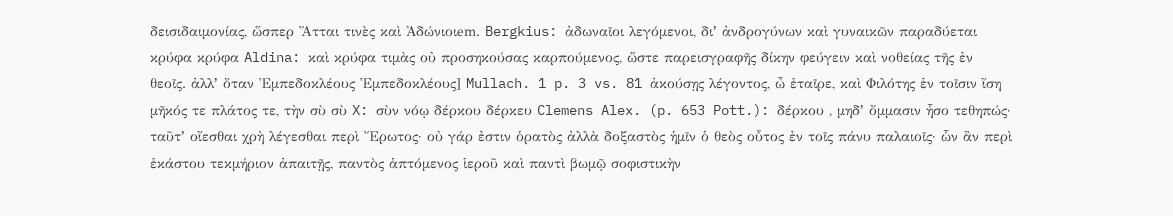δεισιδαιμονίας, ὥσπερ Ἄτται τινὲς καὶ Ἀδώνιοιem. Bergkius: ἀδωναῖοι λεγόμενοι, διʼ ἀνδρογύνων καὶ γυναικῶν παραδύεται κρύφα κρύφα Aldina: καὶ κρύφα τιμὰς οὐ προσηκούσας καρπούμενος, ὥστε παρεισγραφῆς δίκην φεύγειν καὶ νοθείας τῆς ἐν θεοῖς. ἀλλʼ ὅταν Ἐμπεδοκλέους Ἐμπεδοκλέους] Mullach. 1 p. 3 vs. 81 ἀκούσῃς λέγοντος, ὦ ἑταῖρε, καὶ Φιλότης ἐν τοῖσιν ἴση μῆκός τε πλάτος τε, τὴν σὺ σὺ X: σὺν νόῳ δέρκου δέρκευ Clemens Alex. (p. 653 Pott.): δέρκου , μηδʼ ὄμμασιν ἧσο τεθηπώς· ταῦτʼ οἴεσθαι χρὴ λέγεσθαι περὶ Ἔρωτος· οὐ γάρ ἐστιν ὁρατὸς ἀλλὰ δοξαστὸς ἡμῖν ὁ θεὸς οὗτος ἐν τοῖς πάνυ παλαιοῖς· ὧν ἂν περὶ ἑκάστου τεκμήριον ἀπαιτῇς, παντὸς ἁπτόμενος ἱεροῦ καὶ παντὶ βωμῷ σοφιστικὴν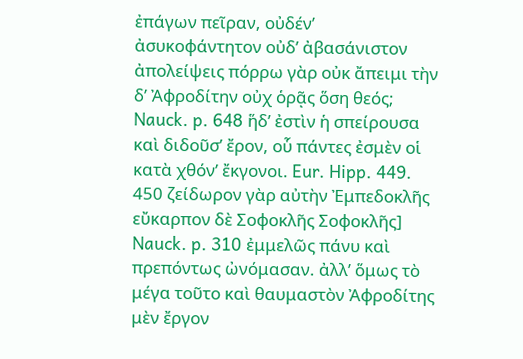ἐπάγων πεῖραν, οὐδένʼ ἀσυκοφάντητον οὐδʼ ἀβασάνιστον ἀπολείψεις πόρρω γὰρ οὐκ ἄπειμι τὴν δʼ Ἀφροδίτην οὐχ ὁρᾷς ὅση θεός; Nauck. p. 648 ἥδʼ ἐστὶν ἡ σπείρουσα καὶ διδοῦσʼ ἔρον, οὗ πάντες ἐσμὲν οἱ κατὰ χθόνʼ ἔκγονοι. Eur. Hipp. 449. 450 ζείδωρον γὰρ αὐτὴν Ἐμπεδοκλῆς εὔκαρπον δὲ Σοφοκλῆς Σοφοκλῆς] Nauck. p. 310 ἐμμελῶς πάνυ καὶ πρεπόντως ὠνόμασαν. ἀλλʼ ὅμως τὸ μέγα τοῦτο καὶ θαυμαστὸν Ἀφροδίτης μὲν ἔργον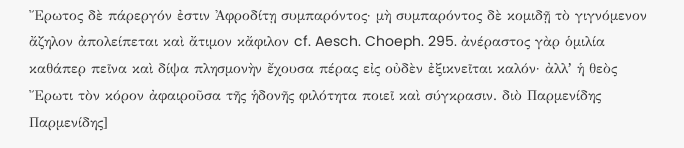Ἔρωτος δὲ πάρεργόν ἐστιν Ἀφροδίτῃ συμπαρόντος· μὴ συμπαρόντος δὲ κομιδῇ τὸ γιγνόμενον ἄζηλον ἀπολείπεται καὶ ἄτιμον κἄφιλον cf. Aesch. Choeph. 295. ἀνέραστος γὰρ ὁμιλία καθάπερ πεῖνα καὶ δίψα πλησμονὴν ἔχουσα πέρας εἰς οὐδὲν ἐξικνεῖται καλόν· ἀλλʼ ἡ θεὸς Ἔρωτι τὸν κόρον ἀφαιροῦσα τῆς ἡδονῆς φιλότητα ποιεῖ καὶ σύγκρασιν. διὸ Παρμενίδης Παρμενίδης]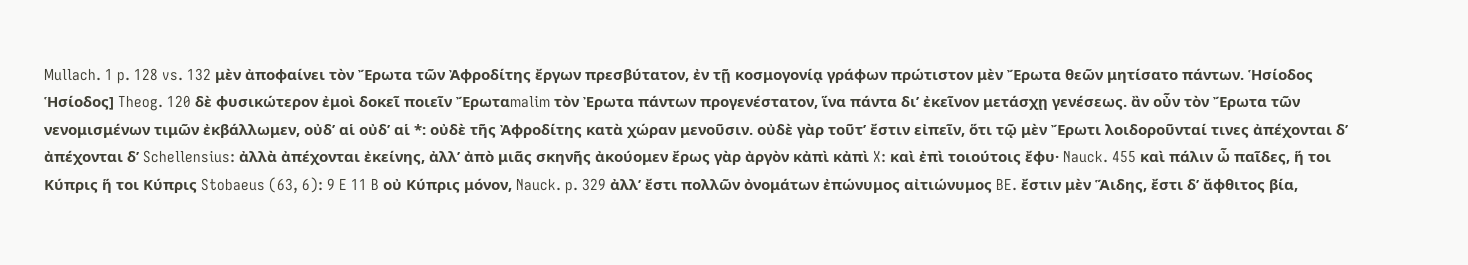Mullach. 1 p. 128 vs. 132 μὲν ἀποφαίνει τὸν Ἔρωτα τῶν Ἀφροδίτης ἔργων πρεσβύτατον, ἐν τῇ κοσμογονίᾳ γράφων πρώτιστον μὲν Ἔρωτα θεῶν μητίσατο πάντων. Ἡσίοδος Ἡσίοδος] Theog. 120 δὲ φυσικώτερον ἐμοὶ δοκεῖ ποιεῖν Ἔρωταmalim τὸν Ἐρωτα πάντων προγενέστατον, ἵνα πάντα διʼ ἐκεῖνον μετάσχῃ γενέσεως. ἂν οὖν τὸν Ἔρωτα τῶν νενομισμένων τιμῶν ἐκβάλλωμεν, οὐδʼ αἱ οὐδ’ αἱ *: οὐδὲ τῆς Ἀφροδίτης κατὰ χώραν μενοῦσιν. οὐδὲ γὰρ τοῦτʼ ἔστιν εἰπεῖν, ὅτι τῷ μὲν Ἔρωτι λοιδοροῦνταί τινες ἀπέχονται δʼ ἀπέχονται δʼ Schellensius: ἀλλὰ ἀπέχονται ἐκείνης, ἀλλʼ ἀπὸ μιᾶς σκηνῆς ἀκούομεν ἔρως γὰρ ἀργὸν κἀπὶ κἀπὶ X: καὶ ἐπὶ τοιούτοις ἔφυ· Nauck. 455 καὶ πάλιν ὦ παῖδες, ἥ τοι Κύπρις ἥ τοι Κύπρις Stobaeus (63, 6): 9 E 11 B οὐ Κύπρις μόνον, Nauck. p. 329 ἀλλʼ ἔστι πολλῶν ὀνομάτων ἐπώνυμος αἰτιώνυμος BE. ἔστιν μὲν Ἅιδης, ἔστι δʼ ἄφθιτος βία,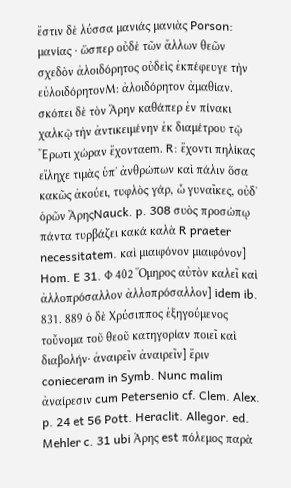ἔστιν δὲ λύσσα μανιάς μανιὰς Porson: μανίας · ὥσπερ οὐδὲ τῶν ἄλλων θεῶν σχεδὸν ἀλοιδόρητος οὐδεὶς ἐκπέφευγε τὴν εὐλοιδόρητονM: ἀλοιδόρητον ἀμαθίαν. σκόπει δὲ τὸν Ἄρην καθάπερ ἐν πίνακι χαλκῷ τὴν ἀντικειμένην ἐκ διαμέτρου τῷ Ἔρωτι χώραν ἔχονταem. R: ἔχοντι πηλίκας εἴληχε τιμὰς ὑπʼ ἀνθρώπων καὶ πάλιν ὅσα κακῶς ἀκούει, τυφλὸς γάρ, ὦ γυναῖκες, οὐδʼ ὁρῶν ἌρηςNauck. p. 308 συὸς προσώπῳ πάντα τυρβάζει κακά καλὰ R praeter necessitatem. καὶ μιαιφόνον μιαιφόνον] Hom. E 31. Φ 402 Ὅμηρος αὐτὸν καλεῖ καὶ ἀλλοπρόσαλλον ἀλλοπρόσαλλον] idem ib. 831. 889 ὁ δὲ Χρύσιππος ἐξηγούμενος τοὔνομα τοῦ θεοῦ κατηγορίαν ποιεῖ καὶ διαβολήν· ἀναιρεῖν ἀναιρεῖν] ἔριν conieceram in Symb. Nunc malim ἀναίρεσιν cum Petersenio cf. Clem. Alex. p. 24 et 56 Pott. Heraclit. Allegor. ed. Mehler c. 31 ubi Ἀρης est πόλεμος παρὰ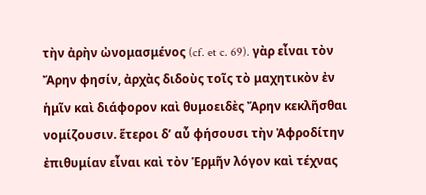τὴν ἀρὴν ὠνομασμένος (cf. et c. 69). γὰρ εἶναι τὸν Ἄρην φησίν, ἀρχὰς διδοὺς τοῖς τὸ μαχητικὸν ἐν ἡμῖν καὶ διάφορον καὶ θυμοειδὲς Ἄρην κεκλῆσθαι νομίζουσιν. ἕτεροι δʼ αὖ φήσουσι τὴν Ἀφροδίτην ἐπιθυμίαν εἶναι καὶ τὸν Ἑρμῆν λόγον καὶ τέχνας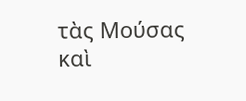τὰς Μούσας καὶ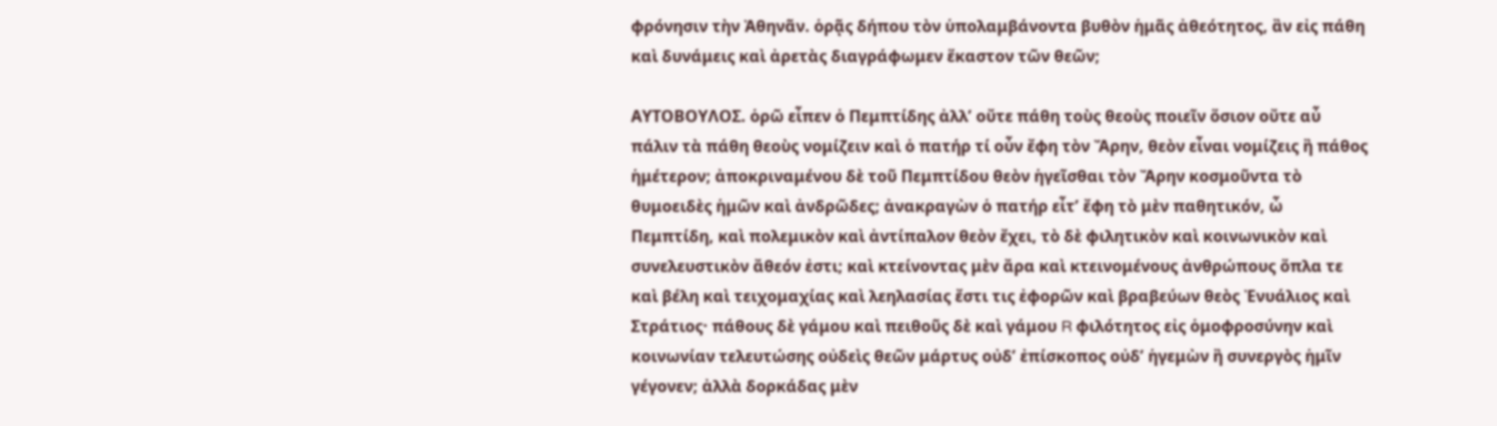φρόνησιν τὴν Ἀθηνᾶν. ὁρᾷς δήπου τὸν ὑπολαμβάνοντα βυθὸν ἡμᾶς ἀθεότητος, ἂν εἰς πάθη καὶ δυνάμεις καὶ ἀρετὰς διαγράφωμεν ἕκαστον τῶν θεῶν;

ΑΥΤΟΒΟΥΛΟΣ. ὁρῶ εἶπεν ὁ Πεμπτίδης ἀλλʼ οὔτε πάθη τοὺς θεοὺς ποιεῖν ὅσιον οὔτε αὖ πάλιν τὰ πάθη θεοὺς νομίζειν καὶ ὁ πατήρ τί οὖν ἔφη τὸν Ἄρην, θεὸν εἶναι νομίζεις ἢ πάθος ἡμέτερον; ἀποκριναμένου δὲ τοῦ Πεμπτίδου θεὸν ἡγεῖσθαι τὸν Ἄρην κοσμοῦντα τὸ θυμοειδὲς ἡμῶν καὶ ἀνδρῶδες; ἀνακραγὼν ὁ πατήρ εἶτʼ ἔφη τὸ μὲν παθητικόν, ὦ Πεμπτίδη, καὶ πολεμικὸν καὶ ἀντίπαλον θεὸν ἔχει, τὸ δὲ φιλητικὸν καὶ κοινωνικὸν καὶ συνελευστικὸν ἄθεόν ἐστι; καὶ κτείνοντας μὲν ἄρα καὶ κτεινομένους ἀνθρώπους ὅπλα τε καὶ βέλη καὶ τειχομαχίας καὶ λεηλασίας ἔστι τις ἐφορῶν καὶ βραβεύων θεὸς Ἐνυάλιος καὶ Στράτιος· πάθους δὲ γάμου καὶ πειθοῦς δὲ καὶ γάμου R φιλότητος εἰς ὁμοφροσύνην καὶ κοινωνίαν τελευτώσης οὐδεὶς θεῶν μάρτυς οὐδʼ ἐπίσκοπος οὐδʼ ἡγεμὼν ἢ συνεργὸς ἡμῖν γέγονεν; ἀλλὰ δορκάδας μὲν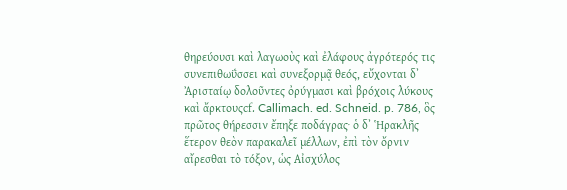θηρεύουσι καὶ λαγωοὺς καὶ ἐλάφους ἀγρότερός τις συνεπιθωΰσσει καὶ συνεξορμᾷ θεός, εὔχονται δʼ Ἀρισταίῳ δολοῦντες ὀρύγμασι καὶ βρόχοις λύκους καὶ ἄρκτουςcf. Callimach. ed. Schneid. p. 786, ὃς πρῶτος θήρεσσιν ἔπηξε ποδάγρας· ὁ δʼ Ἡρακλῆς ἕτερον θεὸν παρακαλεῖ μέλλων, ἐπὶ τὸν ὄρνιν αἴρεσθαι τὸ τόξον, ὡς Αἰσχύλος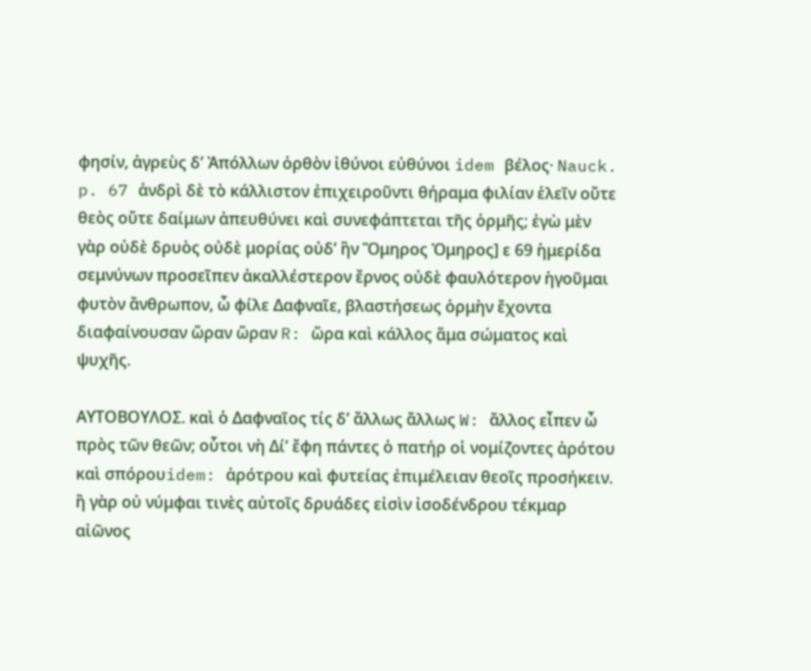φησίν, ἀγρεὺς δʼ Ἀπόλλων ὀρθὸν ἰθύνοι εὐθύνοι idem βέλος· Nauck. p. 67 ἀνδρὶ δὲ τὸ κάλλιστον ἐπιχειροῦντι θήραμα φιλίαν ἑλεῖν οὔτε θεὸς οὔτε δαίμων ἀπευθύνει καὶ συνεφάπτεται τῆς ὁρμῆς; ἐγὼ μὲν γὰρ οὐδὲ δρυὸς οὐδὲ μορίας οὐδʼ ἣν Ὅμηρος Ὁμηρος] ε 69 ἡμερίδα σεμνύνων προσεῖπεν ἀκαλλέστερον ἔρνος οὐδὲ φαυλότερον ἡγοῦμαι φυτὸν ἄνθρωπον, ὦ φίλε Δαφναῖε, βλαστήσεως ὁρμὴν ἔχοντα διαφαίνουσαν ὥραν ὥραν R: ὥρα καὶ κάλλος ἅμα σώματος καὶ ψυχῆς.

ΑΥΤΟΒΟΥΛΟΣ. καὶ ὁ Δαφναῖος τίς δʼ ἄλλως ἄλλως W: ἄλλος εἶπεν ὦ πρὸς τῶν θεῶν; οὗτοι νὴ Δίʼ ἔφη πάντες ὁ πατήρ οἱ νομίζοντες ἀρότου καὶ σπόρουidem: ἀρότρου καὶ φυτείας ἐπιμέλειαν θεοῖς προσήκειν. ἢ γὰρ οὐ νύμφαι τινὲς αὐτοῖς δρυάδες εἰσὶν ἰσοδένδρου τέκμαρ αἰῶνος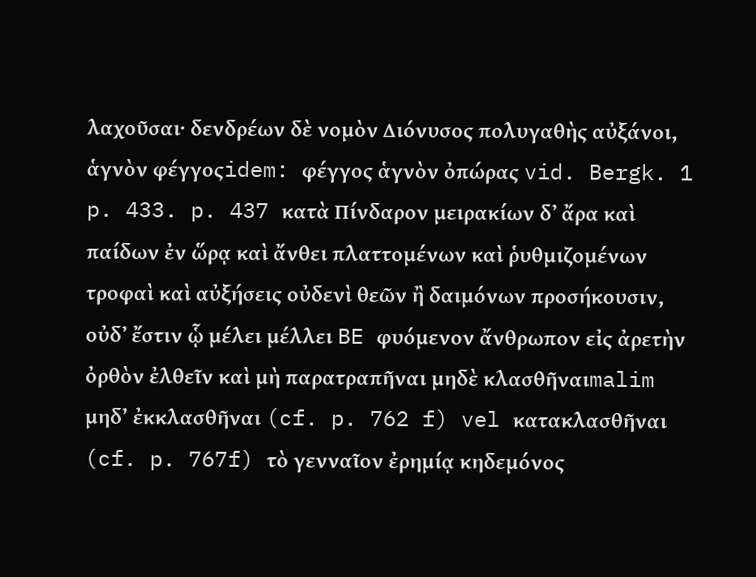λαχοῦσαι· δενδρέων δὲ νομὸν Διόνυσος πολυγαθὴς αὐξάνοι, ἁγνὸν φέγγοςidem: φέγγος ἁγνὸν ὀπώρας vid. Bergk. 1 p. 433. p. 437 κατὰ Πίνδαρον μειρακίων δʼ ἄρα καὶ παίδων ἐν ὥρᾳ καὶ ἄνθει πλαττομένων καὶ ῥυθμιζομένων τροφαὶ καὶ αὐξήσεις οὐδενὶ θεῶν ἢ δαιμόνων προσήκουσιν, οὐδʼ ἔστιν ᾧ μέλει μέλλει BE φυόμενον ἄνθρωπον εἰς ἀρετὴν ὀρθὸν ἐλθεῖν καὶ μὴ παρατραπῆναι μηδὲ κλασθῆναιmalim μηδ’ ἐκκλασθῆναι (cf. p. 762 f) vel κατακλασθῆναι (cf. p. 767f) τὸ γενναῖον ἐρημίᾳ κηδεμόνος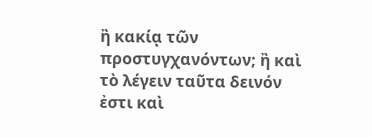ἢ κακίᾳ τῶν προστυγχανόντων; ἢ καὶ τὸ λέγειν ταῦτα δεινόν ἐστι καὶ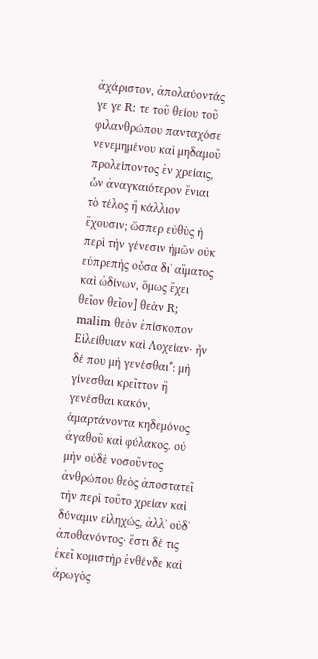ἀχάριστον, ἀπολαύοντάς γε γε R: τε τοῦ θείου τοῦ φιλανθρώπου πανταχόσε νενεμημένου καὶ μηδαμοῦ προλείποντος ἐν χρείαις, ὧν ἀναγκαιότερον ἔνιαι τὸ τέλος ἢ κάλλιον ἔχουσιν; ὥσπερ εὐθὺς ἡ περὶ τὴν γένεσιν ἡμῶν οὐκ εὐπρεπὴς οὖσα διʼ αἵματος καὶ ὠδίνων, ὅμως ἔχει θεῖον θεῖον] θεὰν R; malim θεὸν ἐπίσκοπον Εἰλείθυιαν καὶ Λοχείαν· ἦν δέ που μὴ γενέσθαι*: μὴ γίνεσθαι κρεῖττον ἢ γενέσθαι κακόν, ἁμαρτάνοντα κηδεμόνος ἀγαθοῦ καὶ φύλακος. οὐ μὴν οὐδὲ νοσοῦντος ἀνθρώπου θεὸς ἀποστατεῖ τὴν περὶ τοῦτο χρείαν καὶ δύναμιν εἰληχώς, ἀλλʼ οὐδʼ ἀποθανόντος· ἔστι δέ τις ἐκεῖ κομιστὴρ ἐνθένδε καὶ ἀρωγὸς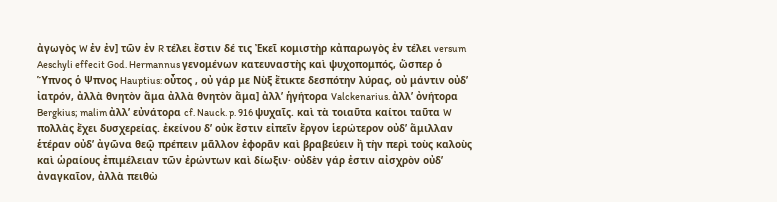ἀγωγὸς W ἐν ἐν] τῶν ἐν R τέλει ἔστιν δέ τις Ἐκεῖ κομιστὴρ κἀπαρωγὸς ἐν τέλει versum Aeschyli effecit God. Hermannus γενομένων κατευναστὴς καὶ ψυχοπομπός, ὥσπερ ὁ Ὕπνος ὁ Ψπνος Hauptius: οὖτος , οὐ γάρ με Νὺξ ἔτικτε δεσπότην λύρας, οὐ μάντιν οὐδʼ ἰατρόν, ἀλλὰ θνητὸν ἅμα ἀλλὰ θνητὸν ἅμα] ἀλλ’ ἡγήτορα Valckenarius. ἀλλ’ ὀνήτορα Bergkius; malim ἀλλ’ εὐνάτορα cf. Nauck. p. 916 ψυχαῖς. καὶ τὰ τοιαῦτα καίτοι ταῦτα W πολλὰς ἔχει δυσχερείας. ἐκείνου δʼ οὐκ ἔστιν εἰπεῖν ἔργον ἱερώτερον οὐδʼ ἅμιλλαν ἑτέραν οὐδʼ ἀγῶνα θεῷ πρέπειν μᾶλλον ἐφορᾶν καὶ βραβεύειν ἢ τὴν περὶ τοὺς καλοὺς καὶ ὡραίους ἐπιμέλειαν τῶν ἐρώντων καὶ δίωξιν· οὐδὲν γάρ ἐστιν αἰσχρὸν οὐδʼ ἀναγκαῖον, ἀλλὰ πειθὼ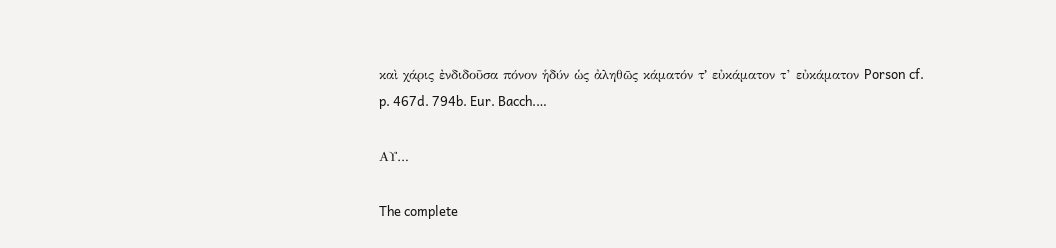καὶ χάρις ἐνδιδοῦσα πόνον ἡδύν ὡς ἀληθῶς κάματόν τʼ εὐκάματον τ’ εὐκάματον Porson cf. p. 467d. 794b. Eur. Bacch.…

ΑΥ…

The complete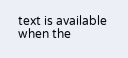text is available when the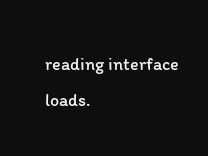reading interface loads.